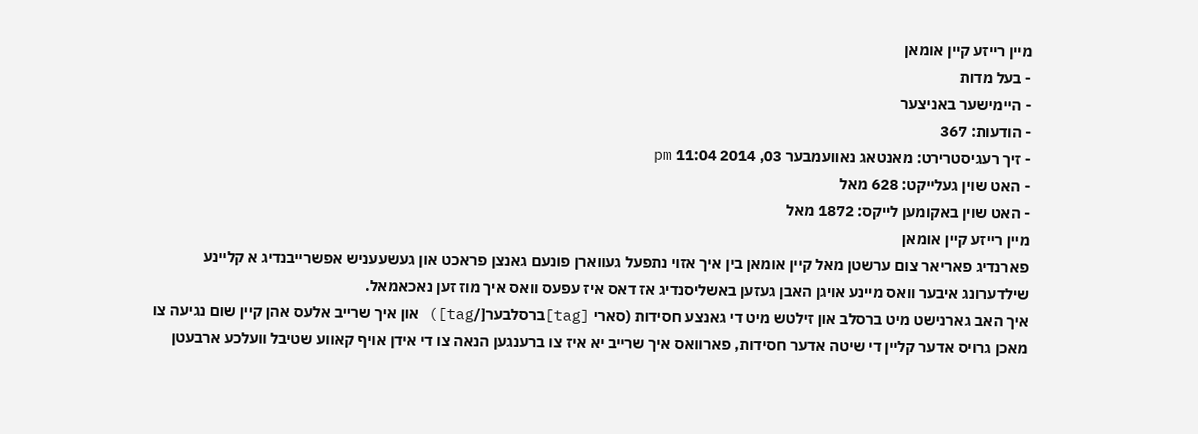מיין רייזע קיין אומאן
- בעל מדות
- היימישער באניצער
- הודעות: 367
- זיך רעגיסטרירט: מאנטאג נאוועמבער 03, 2014 11:04 pm
- האט שוין געלייקט: 628 מאל
- האט שוין באקומען לייקס: 1872 מאל
מיין רייזע קיין אומאן
פארנדיג פאריאר צום ערשטן מאל קיין אומאן בין איך אזוי נתפעל געווארן פונעם גאנצן פראכט און געשעעניש אפשרייבנדיג א קליינע שילדערונג איבער וואס מיינע אויגן האבן געזען באשליסנדיג אז דאס איז עפעס וואס איך מוז זען נאכאמאל.
איך האב גארנישט מיט ברסלב און זילטש מיט די גאנצע חסידות (סארי [tag]ברסלבער[/tag]) און איך שרייב אלעס אהן קיין שום נגיעה צו מאכן גרויס אדער קליין די שיטה אדער חסידות, פארוואס איך שרייב יא איז צו ברענגען הנאה צו די אידן אויף קאווע שטיבל וועלכע ארבעטן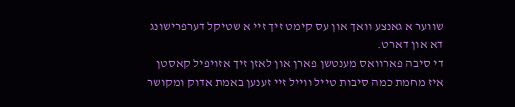שווער א גאנצע וואך און עס קימט זיך זיי א שטיקל דערפרישונג דא און דארט.
די סיבה פארוואס מענטשן פארן און לאזן זיך אזויפיל קאסטן איז מחמת כמה סיבות טייל ווייל זיי זענען באמת אדוק ומקושר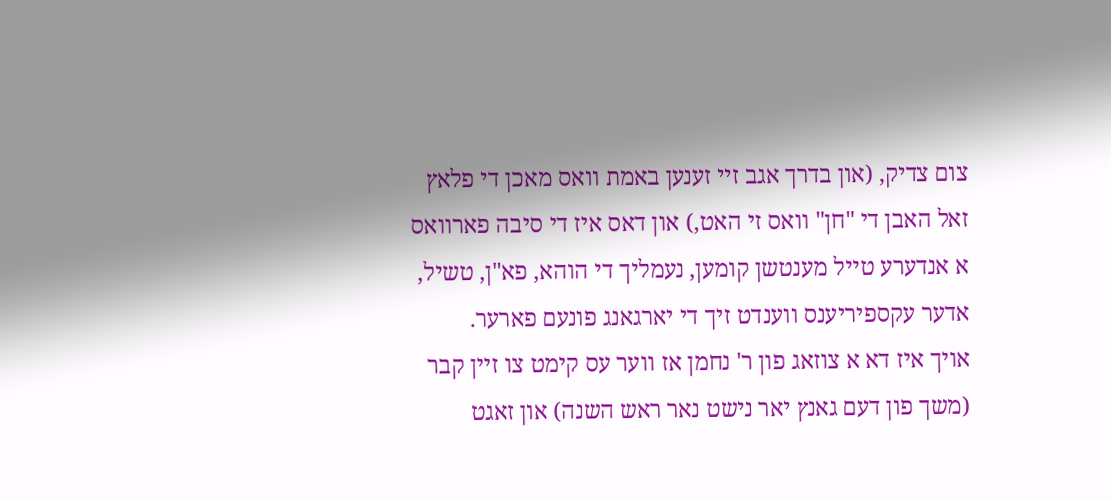צום צדיק, (און בדרך אגב זיי זענען באמת וואס מאכן די פלאץ זאל האבן די "חן" וואס זי האט,) און דאס איז די סיבה פארוואס א אנדערע טייל מענטשן קומען, נעמליך די הוהא, פא"ן, טשיל, אדער עקספיריענס ווענדט זיך די יארגאנג פונעם פארער.
אויך איז דא א צוזאג פון ר' נחמן אז ווער עס קימט צו זיין קבר (משך פון דעם גאנץ יאר נישט נאר ראש השנה) און זאגט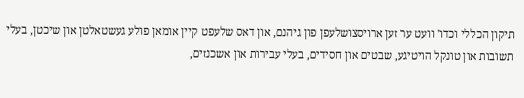תיקון הכללי וכדו' וועט ער זען ארויסצושלעפן פון גיהנם, און דאס שלעפט קיין אומאן פולע געשטאלטן און שיכטן, בעלי תשובות און טונקל הויטיגע, שבטים און חסידים, בעלי עבירות און אשכנזים,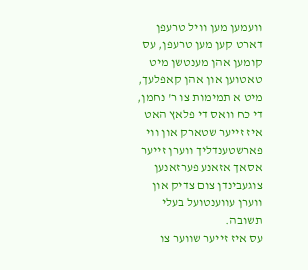וועמען מען וויל טרעפן דארט קען מען טרעפן, עס קומען אהן מענטשן מיט טאטוען און אהן קאפלעך, מיט א תמימות צו ר' נחמן, די כח וואס די פלאץ האט איז זייער שטארק און ווי פארשטענדליך ווערן זייער אסאך אזאנע פערזאנען צוגעבינדן צום צדיק און ווערן עווענטועל בעלי תשובה.
עס איז זייער שווער צו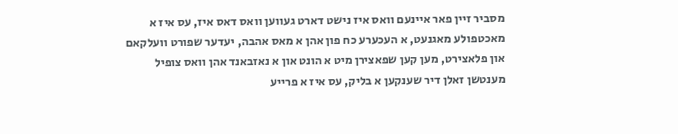מסביר זיין פאר איינעם וואס איז נישט דארט געווען וואס דאס איז, עס איז א מאכטפולע מאגנעט, א העכערע כח פון אהן א מאס אהבה, יעדער שפורט וועלקאם און פלאצירט, מען קען שפאצירן מיט א הונט און א נאזבאנד אהן וואס צופיל מענטשן זאלן דיר שענקען א בליק, עס איז א פרייע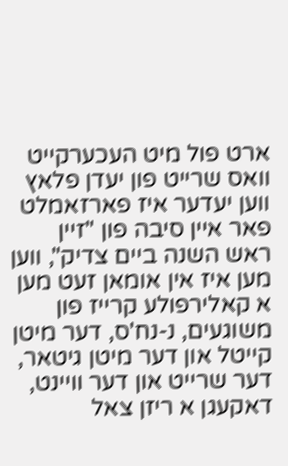ארט פול מיט העכערקייט וואס שרייט פון יעדן פלאץ ווען יעדער איז פארזאמלט פאר איין סיבה פון "זיין ראש השנה ביים צדיק", ווען מען איז אין אומאן זעט מען א קאלירפולע קרייז פון משוגעים, נ-נח'ס, דער מיטן קייטל און דער מיטן גיטאר, דער שרייט און דער וויינט, דאקעגן א ריזן צאל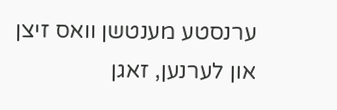ערנסטע מענטשן וואס זיצן און לערנען, זאגן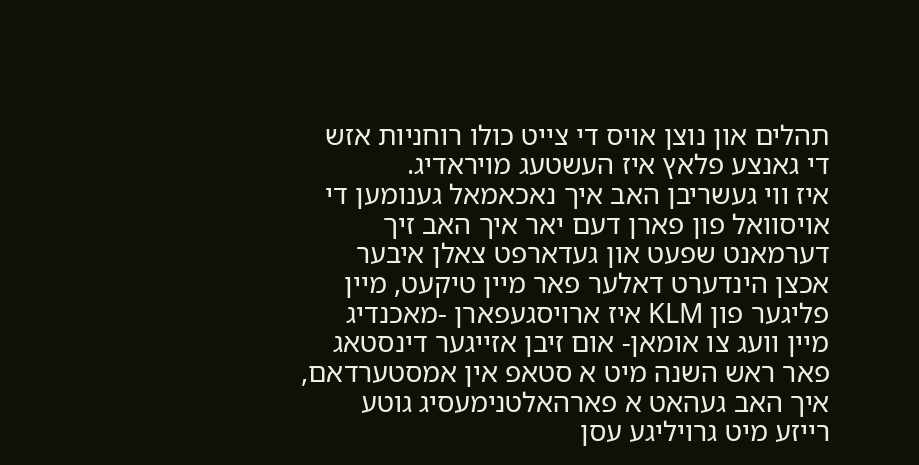תהלים און נוצן אויס די צייט כולו רוחניות אזש די גאנצע פלאץ איז העשטעג מויראדיג.
איז ווי געשריבן האב איך נאכאמאל גענומען די אויסוואל פון פארן דעם יאר איך האב זיך דערמאנט שפעט און געדארפט צאלן איבער אכצן הינדערט דאלער פאר מיין טיקעט, מיין פליגער פון KLM איז ארויסגעפארן -מאכנדיג מיין וועג צו אומאן- אום זיבן אזייגער דינסטאג פאר ראש השנה מיט א סטאפ אין אמסטערדאם, איך האב געהאט א פארהאלטנימעסיג גוטע רייזע מיט גרויליגע עסן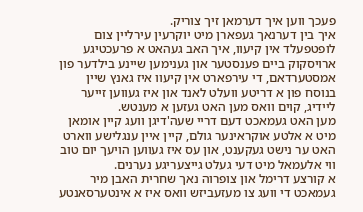פעכך ווען איך דערמאן זיך צוריק.
איך בין דערנאך געפארן מיט יוקרעין עירליין צום לופטפעלד אין קיעוו, איך האב געהאט א פרעכטיגע ארויסקוק ביים פענסטער און גענימען שיינע בילדער פון אמסטערדאם, די עירפארט אין קיעוו איז גאנץ שיין בנוסח פון א דריטע וועלט לאנד און איז געווען זייער ליידיג, קוים וואס מען האט געזען א מענטש.
מען האט געמאכט דעם דריי שעה'דיגן וועג קיין אומאן מיט א אלטע אוקראינער גולם, קיין איין ענגלישע ווארט האט ער נישט געקענט, און עס איז געווען הויעך יום טוב ווי אלעמאל מיט דעי געלט גייצעריגע נערנים.
א קורצע דרימל און צופרוה נאך שחרית האבן מיר געמאכט די וועג צו מעזעביזש וואס איז א אינטערסאנטע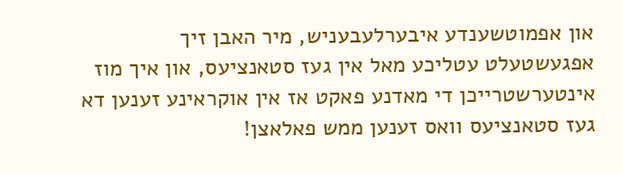און אפמוטשענדע איבערלעבעניש, מיר האבן זיך אפגעשטעלט עטליכע מאל אין געז סטאנציעס, און איך מוז אינטערשטרייכן די מאדנע פאקט אז אין אוקראינע זענען דא געז סטאנציעס וואס זענען ממש פאלאצן!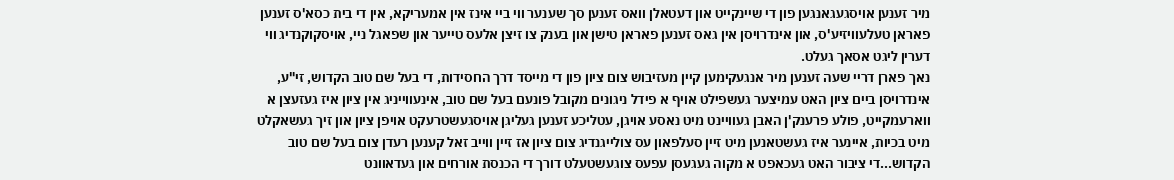מיר זענען אויסגעגאנגען פון די שיינקייט און דעטאלן וואס זענען סך שענער ווי ביי אינז אין אמעריקא, אין די בית כסא'ס זענען פאראן טעלעוויזיע'ס, און אינדרויסן אין גאס זענען פאראן טישן און בענק צו זיצן אלעס טייער און שפאגל ניי, אויסקוקנדיג ווי דערין ליגט אסאך געלט.
נאך פארן דריי שעה זענען מיר אנגעקימען קיין מעזיבוש צום ציון פון די מייסד דרך החסידות, די בעל שם טוב הקדוש, זי"ע, אינדרויסן ביים ציון האט עמיצער געשפילט אויף א פידל ניגונים מקובל פונעם בעל שם טוב, אינעווייניג אין ציון איז געזעצן א ווארעמקייט, פולע פרענק'ן האבן געוויינט מיט נאסע אויגן, עטליכע זענען געליגן אויסגעשטרעקט אויפן ציון און זיך געשאקלט מיט בכיות, איינער איז געשטאנען מיט זיין סעלפאון עס צולייגנדיג צום ציון אז זיין ווייב זאל קענען רעדן צום בעל שם טוב הקדוש...די ציבור האט געכאפט א מקוה געגעסן עפעס צוגעשטעלט דורך די הכנסת אורחים און געדאוונט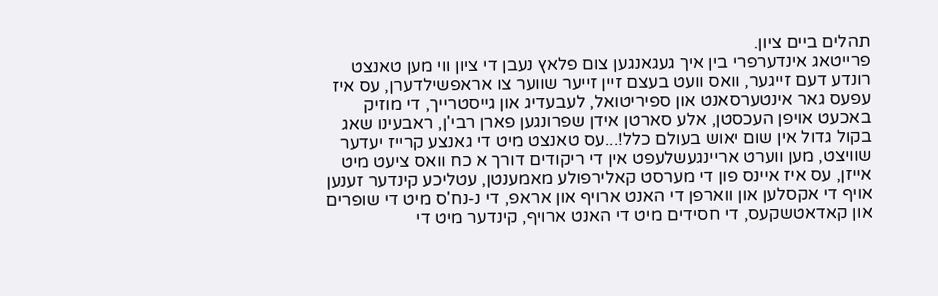תהלים ביים ציון.
פרייטאג אינדערפרי בין איך געגאנגען צום פלאץ נעבן די ציון ווי מען טאנצט רונדע דעם זייגער, וואס וועט בעצם זיין זייער שווער צו אראפשילדערן, עס איז עפעס גאר אינטערסאנט און ספיריטואל, לעבעדיג און גייסטרייך, די מוזיק באכעט אויפן העכסטן, אלע סארטן אידן שפרונגען פארן רבי'ן, ראבעינו שאג בקול גדול אין שום יאוש בעולם כלל!...עס טאנצט מיט די גאנצע קרייז יעדער שוויצט, מען ווערט אריינגעשלעפט אין די ריקודים דורך א כח וואס ציעט מיט אייזן, עס איז איינס פון די מערסט קאלירפולע מאמענטן, עטליכע קינדער זענען אויף די אקסלען און ווארפן די האנט ארויף און אראפ, די נ-נח'ס מיט די שופרים און קאדאטשקעס, די חסידים מיט די האנט ארויף, קינדער מיט די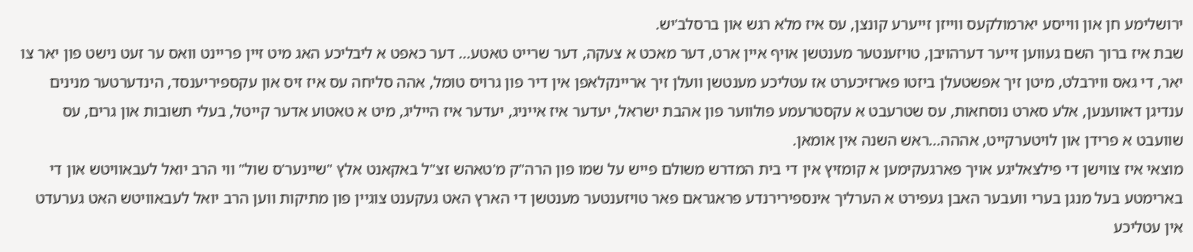ירושלימע חן און ווייסע יארמולקעס ווייזן זייערע קונצן, עס איז מלא רגש און ברסלב'יש.
שבת איז ברוך השם געווען זייער דערהויבן, טויזענטער מענטשן אויף איין ארט, דער מאכט א צעקה, דער שרייט טאטע... דער כאפט א ליבליכע האג מיט זיין פריינט וואס ער זעט נישט פון יאר צו יאר, די גאס ווירבלט, מיטן זיך אפשטעלן ביזטו פארזיכערט אז עטליכע מענטשן וועלן זיך אריינקלאפן אין דיר פון גרויס טומל, אהה סליחה עס איז זיס און עקספיריענסד, הינדערטער מנינים ענדיגן דאווענען, אלע סארט נוסחאות, עס שטרעבט א עקסטרעמע פולווער פון אהבת ישראל, יעדער איז אייניג, יעדער איז הייליג, מיט א טאטוע אדער קייטל, בעלי תשובות און גרים, עס שוועבט א פרידן און לויטערקייט, אההה...ראש השנה אין אומאן.
מוצאי איז צווישן די פילצאליגע אויך פארגעקימען א קומזיץ אין די בית המדרש משולם פייש על שמו פון הרה"ק מ'טאהש זצ"ל באקאנט אלץ "שיינער'ס שול" ווי הרב יואל לעבאוויטש און די בארימטע בעל מנגן בערי וועבער האבן געפירט א הערליך אינספירירנדע פראגראם פאר טויזענטער מענטשן די הארץ האט געקענט צוגיין פון מתיקות ווען הרב יואל לעבאוויטש האט גערעדט אין עטליכע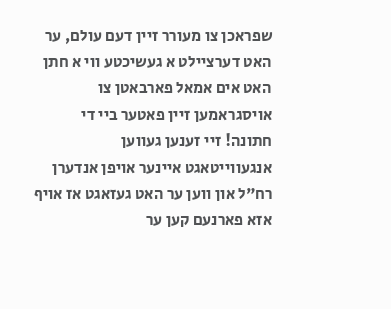שפראכן צו מעורר זיין דעם עולם, ער האט דערציילט א געשיכטע ווי א חתן האט אים אמאל פארבאטן צו אויסגראמען זיין פאטער ביי די חתונה! זיי זענען געווען אנגעווייטאגט איינער אויפן אנדערן רח"ל און ווען ער האט געזאגט אז אויף אזא פארנעם קען ער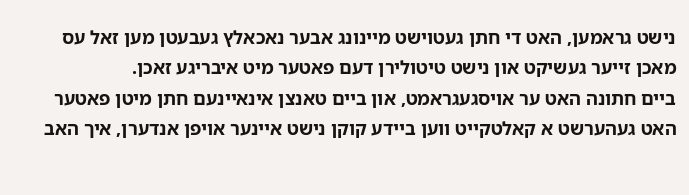נישט גראמען, האט די חתן געטוישט מיינונג אבער נאכאלץ געבעטן מען זאל עס מאכן זייער געשיקט און נישט טיטולירן דעם פאטער מיט איבריגע זאכן.
ביים חתונה האט ער אויסגעגראמט, און ביים טאנצן אינאיינעם חתן מיטן פאטער האט געהערשט א קאלטקייט ווען ביידע קוקן נישט איינער אויפן אנדערן, איך האב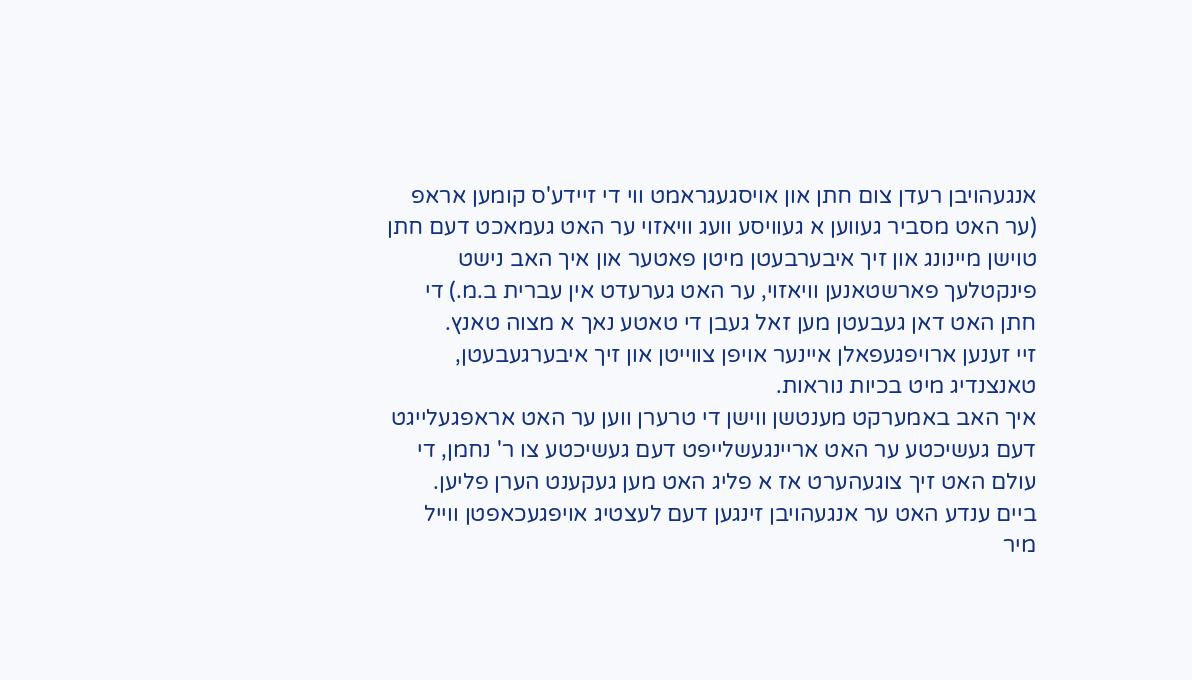אנגעהויבן רעדן צום חתן און אויסגעגראמט ווי די זיידע'ס קומען אראפ (ער האט מסביר געווען א געוויסע וועג וויאזוי ער האט געמאכט דעם חתן טוישן מיינונג און זיך איבערבעטן מיטן פאטער און איך האב נישט פינקטלעך פארשטאנען וויאזוי, ער האט גערעדט אין עברית ב.מ.) די חתן האט דאן געבעטן מען זאל געבן די טאטע נאך א מצוה טאנץ.
זיי זענען ארויפגעפאלן איינער אויפן צווייטן און זיך איבערגעבעטן, טאנצנדיג מיט בכיות נוראות.
איך האב באמערקט מענטשן ווישן די טרערן ווען ער האט אראפגעלייגט דעם געשיכטע ער האט אריינגעשלייפט דעם געשיכטע צו ר' נחמן, די עולם האט זיך צוגעהערט אז א פליג האט מען געקענט הערן פליען.
ביים ענדע האט ער אנגעהויבן זינגען דעם לעצטיג אויפגעכאפטן ווייל מיר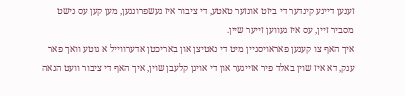זענען דיינע קינדער די ביזט אונזער טאטע, די ציבור איז געשפרונגען, מען קען עס נישט מסביר זיין, עס איז געווען זייער שיין.
איך האף צו קענען פאראויסגיין מיט די נאטיצן און באריכטן אדערווייל א גוטע וואך פאר ענק, דא איז שוין באלד פיר אזייגער און די אויגן קלעבן שוין, איך האף די ציבור וועט הנאה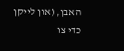האבן, (און לייקן כדי צו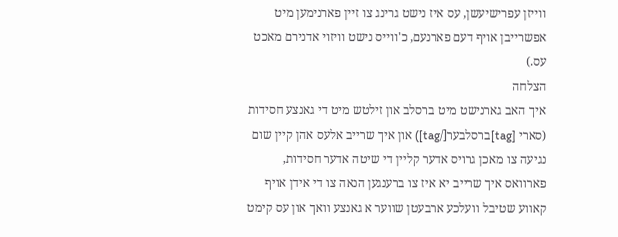ווייזן עפרישיעשן, עס איז נישט גרינג צו זיין פארנימען מיט אפשרייבן אויף דעם פארנעם, כ'ווייס נישט וויזוי אדנירם מאכט עס.)
הצלחה
איך האב גארנישט מיט ברסלב און זילטש מיט די גאנצע חסידות (סארי [tag]ברסלבער[/tag]) און איך שרייב אלעס אהן קיין שום נגיעה צו מאכן גרויס אדער קליין די שיטה אדער חסידות, פארוואס איך שרייב יא איז צו ברענגען הנאה צו די אידן אויף קאווע שטיבל וועלכע ארבעטן שווער א גאנצע וואך און עס קימט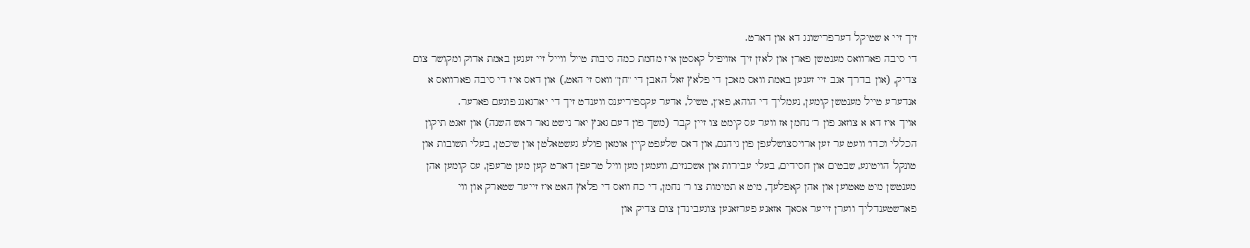זיך זיי א שטיקל דערפרישונג דא און דארט.
די סיבה פארוואס מענטשן פארן און לאזן זיך אזויפיל קאסטן איז מחמת כמה סיבות טייל ווייל זיי זענען באמת אדוק ומקושר צום צדיק, (און בדרך אגב זיי זענען באמת וואס מאכן די פלאץ זאל האבן די "חן" וואס זי האט,) און דאס איז די סיבה פארוואס א אנדערע טייל מענטשן קומען, נעמליך די הוהא, פא"ן, טשיל, אדער עקספיריענס ווענדט זיך די יארגאנג פונעם פארער.
אויך איז דא א צוזאג פון ר' נחמן אז ווער עס קימט צו זיין קבר (משך פון דעם גאנץ יאר נישט נאר ראש השנה) און זאגט תיקון הכללי וכדו' וועט ער זען ארויסצושלעפן פון גיהנם, און דאס שלעפט קיין אומאן פולע געשטאלטן און שיכטן, בעלי תשובות און טונקל הויטיגע, שבטים און חסידים, בעלי עבירות און אשכנזים, וועמען מען וויל טרעפן דארט קען מען טרעפן, עס קומען אהן מענטשן מיט טאטוען און אהן קאפלעך, מיט א תמימות צו ר' נחמן, די כח וואס די פלאץ האט איז זייער שטארק און ווי פארשטענדליך ווערן זייער אסאך אזאנע פערזאנען צוגעבינדן צום צדיק און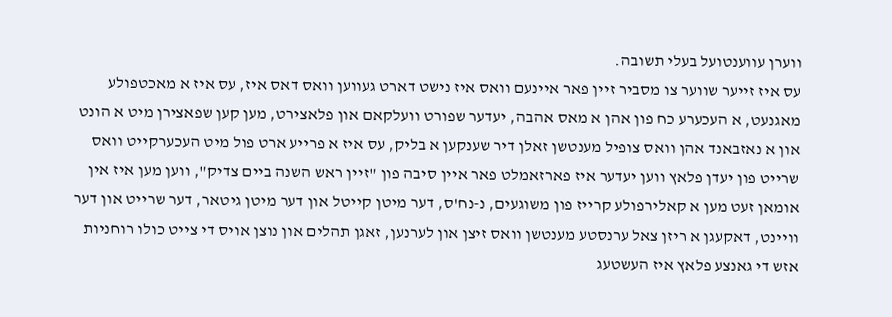ווערן עווענטועל בעלי תשובה.
עס איז זייער שווער צו מסביר זיין פאר איינעם וואס איז נישט דארט געווען וואס דאס איז, עס איז א מאכטפולע מאגנעט, א העכערע כח פון אהן א מאס אהבה, יעדער שפורט וועלקאם און פלאצירט, מען קען שפאצירן מיט א הונט און א נאזבאנד אהן וואס צופיל מענטשן זאלן דיר שענקען א בליק, עס איז א פרייע ארט פול מיט העכערקייט וואס שרייט פון יעדן פלאץ ווען יעדער איז פארזאמלט פאר איין סיבה פון "זיין ראש השנה ביים צדיק", ווען מען איז אין אומאן זעט מען א קאלירפולע קרייז פון משוגעים, נ-נח'ס, דער מיטן קייטל און דער מיטן גיטאר, דער שרייט און דער וויינט, דאקעגן א ריזן צאל ערנסטע מענטשן וואס זיצן און לערנען, זאגן תהלים און נוצן אויס די צייט כולו רוחניות אזש די גאנצע פלאץ איז העשטעג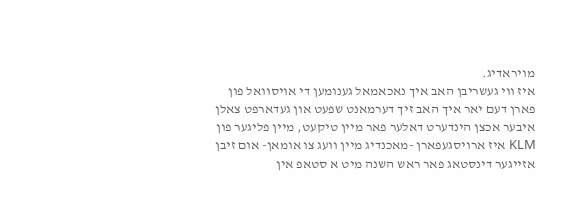מויראדיג.
איז ווי געשריבן האב איך נאכאמאל גענומען די אויסוואל פון פארן דעם יאר איך האב זיך דערמאנט שפעט און געדארפט צאלן איבער אכצן הינדערט דאלער פאר מיין טיקעט, מיין פליגער פון KLM איז ארויסגעפארן -מאכנדיג מיין וועג צו אומאן- אום זיבן אזייגער דינסטאג פאר ראש השנה מיט א סטאפ אין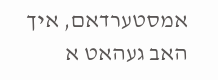אמסטערדאם, איך האב געהאט א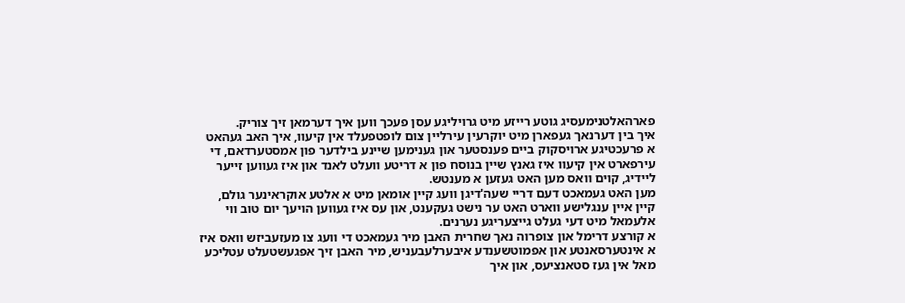פארהאלטנימעסיג גוטע רייזע מיט גרויליגע עסן פעכך ווען איך דערמאן זיך צוריק.
איך בין דערנאך געפארן מיט יוקרעין עירליין צום לופטפעלד אין קיעוו, איך האב געהאט א פרעכטיגע ארויסקוק ביים פענסטער און גענימען שיינע בילדער פון אמסטערדאם, די עירפארט אין קיעוו איז גאנץ שיין בנוסח פון א דריטע וועלט לאנד און איז געווען זייער ליידיג, קוים וואס מען האט געזען א מענטש.
מען האט געמאכט דעם דריי שעה'דיגן וועג קיין אומאן מיט א אלטע אוקראינער גולם, קיין איין ענגלישע ווארט האט ער נישט געקענט, און עס איז געווען הויעך יום טוב ווי אלעמאל מיט דעי געלט גייצעריגע נערנים.
א קורצע דרימל און צופרוה נאך שחרית האבן מיר געמאכט די וועג צו מעזעביזש וואס איז א אינטערסאנטע און אפמוטשענדע איבערלעבעניש, מיר האבן זיך אפגעשטעלט עטליכע מאל אין געז סטאנציעס, און איך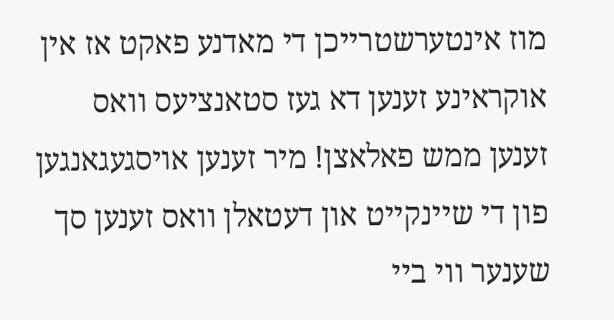מוז אינטערשטרייכן די מאדנע פאקט אז אין אוקראינע זענען דא געז סטאנציעס וואס זענען ממש פאלאצן! מיר זענען אויסגעגאנגען פון די שיינקייט און דעטאלן וואס זענען סך שענער ווי ביי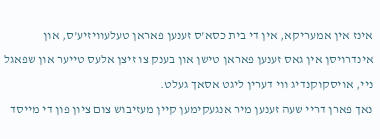אינז אין אמעריקא, אין די בית כסא'ס זענען פאראן טעלעוויזיע'ס, און אינדרויסן אין גאס זענען פאראן טישן און בענק צו זיצן אלעס טייער און שפאגל ניי, אויסקוקנדיג ווי דערין ליגט אסאך געלט.
נאך פארן דריי שעה זענען מיר אנגעקימען קיין מעזיבוש צום ציון פון די מייסד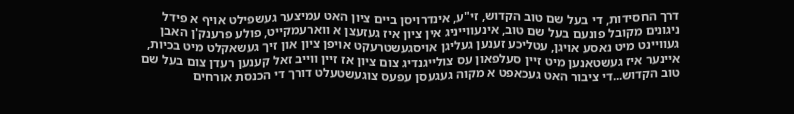דרך החסידות, די בעל שם טוב הקדוש, זי"ע, אינדרויסן ביים ציון האט עמיצער געשפילט אויף א פידל ניגונים מקובל פונעם בעל שם טוב, אינעווייניג אין ציון איז געזעצן א ווארעמקייט, פולע פרענק'ן האבן געוויינט מיט נאסע אויגן, עטליכע זענען געליגן אויסגעשטרעקט אויפן ציון און זיך געשאקלט מיט בכיות, איינער איז געשטאנען מיט זיין סעלפאון עס צולייגנדיג צום ציון אז זיין ווייב זאל קענען רעדן צום בעל שם טוב הקדוש...די ציבור האט געכאפט א מקוה געגעסן עפעס צוגעשטעלט דורך די הכנסת אורחים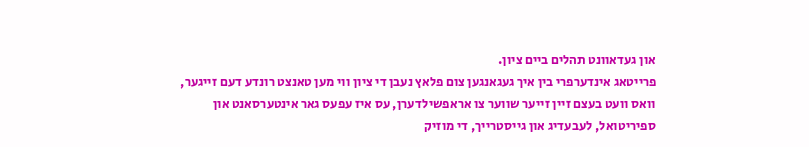און געדאוונט תהלים ביים ציון.
פרייטאג אינדערפרי בין איך געגאנגען צום פלאץ נעבן די ציון ווי מען טאנצט רונדע דעם זייגער, וואס וועט בעצם זיין זייער שווער צו אראפשילדערן, עס איז עפעס גאר אינטערסאנט און ספיריטואל, לעבעדיג און גייסטרייך, די מוזיק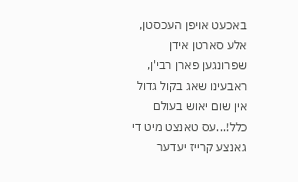באכעט אויפן העכסטן, אלע סארטן אידן שפרונגען פארן רבי'ן, ראבעינו שאג בקול גדול אין שום יאוש בעולם כלל!...עס טאנצט מיט די גאנצע קרייז יעדער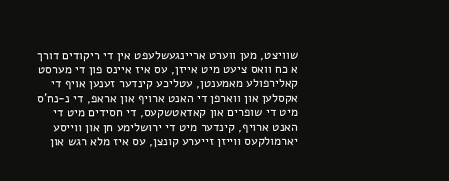שוויצט, מען ווערט אריינגעשלעפט אין די ריקודים דורך א כח וואס ציעט מיט אייזן, עס איז איינס פון די מערסט קאלירפולע מאמענטן, עטליכע קינדער זענען אויף די אקסלען און ווארפן די האנט ארויף און אראפ, די נ-נח'ס מיט די שופרים און קאדאטשקעס, די חסידים מיט די האנט ארויף, קינדער מיט די ירושלימע חן און ווייסע יארמולקעס ווייזן זייערע קונצן, עס איז מלא רגש און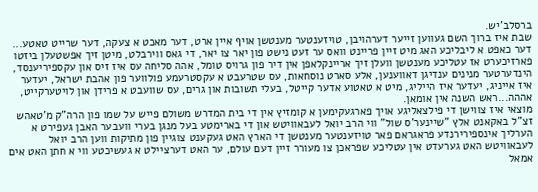ברסלב'יש.
שבת איז ברוך השם געווען זייער דערהויבן, טויזענטער מענטשן אויף איין ארט, דער מאכט א צעקה, דער שרייט טאטע... דער כאפט א ליבליכע האג מיט זיין פריינט וואס ער זעט נישט פון יאר צו יאר, די גאס ווירבלט, מיטן זיך אפשטעלן ביזטו פארזיכערט אז עטליכע מענטשן וועלן זיך אריינקלאפן אין דיר פון גרויס טומל, אהה סליחה עס איז זיס און עקספיריענסד, הינדערטער מנינים ענדיגן דאווענען, אלע סארט נוסחאות, עס שטרעבט א עקסטרעמע פולווער פון אהבת ישראל, יעדער איז אייניג, יעדער איז הייליג, מיט א טאטוע אדער קייטל, בעלי תשובות און גרים, עס שוועבט א פרידן און לויטערקייט, אההה...ראש השנה אין אומאן.
מוצאי איז צווישן די פילצאליגע אויך פארגעקימען א קומזיץ אין די בית המדרש משולם פייש על שמו פון הרה"ק מ'טאהש זצ"ל באקאנט אלץ "שיינער'ס שול" ווי הרב יואל לעבאוויטש און די בארימטע בעל מנגן בערי וועבער האבן געפירט א הערליך אינספירירנדע פראגראם פאר טויזענטער מענטשן די הארץ האט געקענט צוגיין פון מתיקות ווען הרב יואל לעבאוויטש האט גערעדט אין עטליכע שפראכן צו מעורר זיין דעם עולם, ער האט דערציילט א געשיכטע ווי א חתן האט אים אמאל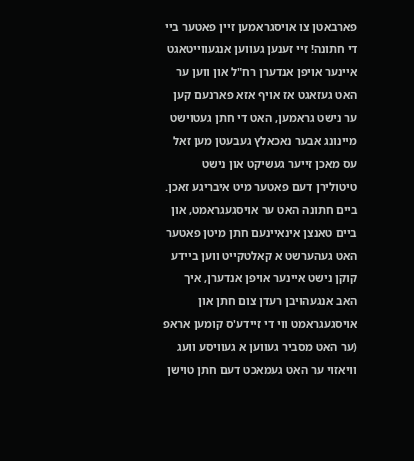פארבאטן צו אויסגראמען זיין פאטער ביי די חתונה! זיי זענען געווען אנגעווייטאגט איינער אויפן אנדערן רח"ל און ווען ער האט געזאגט אז אויף אזא פארנעם קען ער נישט גראמען, האט די חתן געטוישט מיינונג אבער נאכאלץ געבעטן מען זאל עס מאכן זייער געשיקט און נישט טיטולירן דעם פאטער מיט איבריגע זאכן.
ביים חתונה האט ער אויסגעגראמט, און ביים טאנצן אינאיינעם חתן מיטן פאטער האט געהערשט א קאלטקייט ווען ביידע קוקן נישט איינער אויפן אנדערן, איך האב אנגעהויבן רעדן צום חתן און אויסגעגראמט ווי די זיידע'ס קומען אראפ (ער האט מסביר געווען א געוויסע וועג וויאזוי ער האט געמאכט דעם חתן טוישן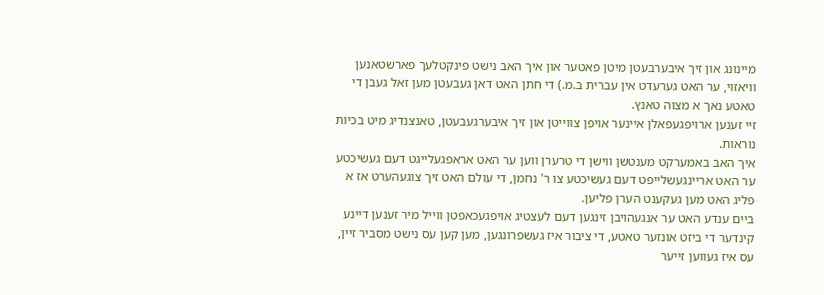מיינונג און זיך איבערבעטן מיטן פאטער און איך האב נישט פינקטלעך פארשטאנען וויאזוי, ער האט גערעדט אין עברית ב.מ.) די חתן האט דאן געבעטן מען זאל געבן די טאטע נאך א מצוה טאנץ.
זיי זענען ארויפגעפאלן איינער אויפן צווייטן און זיך איבערגעבעטן, טאנצנדיג מיט בכיות נוראות.
איך האב באמערקט מענטשן ווישן די טרערן ווען ער האט אראפגעלייגט דעם געשיכטע ער האט אריינגעשלייפט דעם געשיכטע צו ר' נחמן, די עולם האט זיך צוגעהערט אז א פליג האט מען געקענט הערן פליען.
ביים ענדע האט ער אנגעהויבן זינגען דעם לעצטיג אויפגעכאפטן ווייל מיר זענען דיינע קינדער די ביזט אונזער טאטע, די ציבור איז געשפרונגען, מען קען עס נישט מסביר זיין, עס איז געווען זייער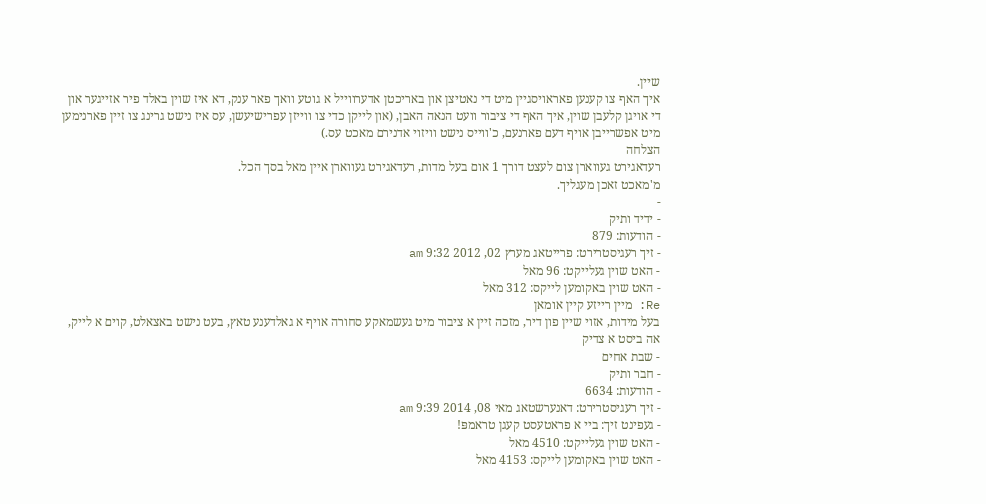שיין.
איך האף צו קענען פאראויסגיין מיט די נאטיצן און באריכטן אדערווייל א גוטע וואך פאר ענק, דא איז שוין באלד פיר אזייגער און די אויגן קלעבן שוין, איך האף די ציבור וועט הנאה האבן, (און לייקן כדי צו ווייזן עפרישיעשן, עס איז נישט גרינג צו זיין פארנימען מיט אפשרייבן אויף דעם פארנעם, כ'ווייס נישט וויזוי אדנירם מאכט עס.)
הצלחה
רעדאגירט געווארן צום לעצט דורך 1 אום בעל מדות, רעדאגירט געווארן איין מאל בסך הכל.
מ'מאכט זאכן מעגליך.
-
- ידיד ותיק
- הודעות: 879
- זיך רעגיסטרירט: פרייטאג מערץ 02, 2012 9:32 am
- האט שוין געלייקט: 96 מאל
- האט שוין באקומען לייקס: 312 מאל
Re: מיין רייזע קיין אומאן
בעל מידות, אזוי שיין פון דיר, מזכה זיין א ציבור מיט געשמאקע סחורה אויף א גאלדענע טאץ, בעט נישט באצאלט, קוים א לייק, אה ביסט א צדיק
- שבת אחים
- חבר ותיק
- הודעות: 6634
- זיך רעגיסטרירט: דאנערשטאג מאי 08, 2014 9:39 am
- געפינט זיך: ביי א פראטעסט קעגן טראמפּ!
- האט שוין געלייקט: 4510 מאל
- האט שוין באקומען לייקס: 4153 מאל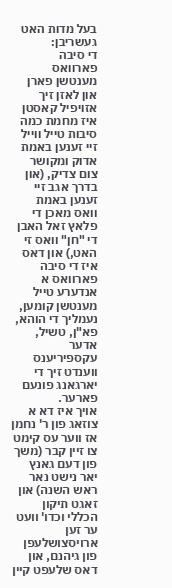בעל מדות האט געשריבן:
די סיבה פארוואס מענטשן פארן און לאזן זיך אזויפיל קאסטן איז מחמת כמה סיבות טייל ווייל זיי זענען באמת אדוק ומקושר צום צדיק, (און בדרך אגב זיי זענען באמת וואס מאכן די פלאץ זאל האבן די "חן" וואס זי האט,) און דאס איז די סיבה פארוואס א אנדערע טייל מענטשן קומען, נעמליך די הוהא, פא"ן, טשיל, אדער עקספיריענס ווענדט זיך די יארגאנג פונעם פארער.
אויך איז דא א צוזאג פון ר' נחמן אז ווער עס קימט צו זיין קבר (משך פון דעם גאנץ יאר נישט נאר ראש השנה) און זאגט תיקון הכללי וכדו' וועט ער זען ארויסצושלעפן פון גיהנם, און דאס שלעפט קיין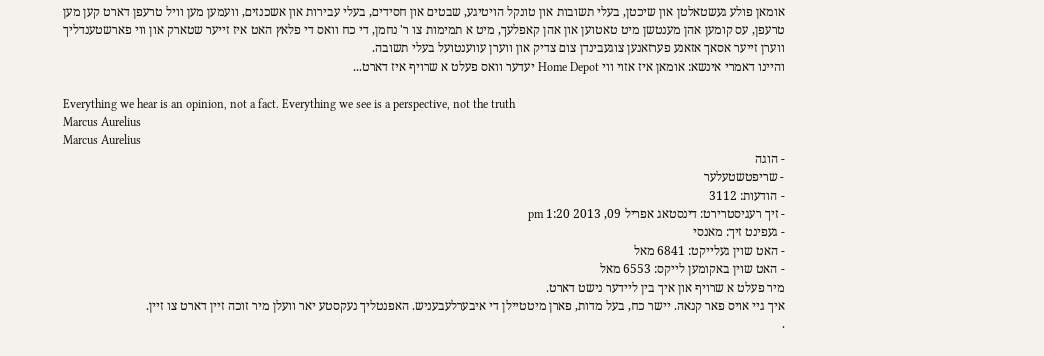אומאן פולע געשטאלטן און שיכטן, בעלי תשובות און טונקל הויטיגע, שבטים און חסידים, בעלי עבירות און אשכנזים, וועמען מען וויל טרעפן דארט קען מען טרעפן, עס קומען אהן מענטשן מיט טאטוען און אהן קאפלעך, מיט א תמימות צו ר' נחמן, די כח וואס די פלאץ האט איז זייער שטארק און ווי פארשטענדליך ווערן זייער אסאך אזאנע פערזאנען צוגעבינדן צום צדיק און ווערן עווענטועל בעלי תשובה.
והיינו דאמרי אינשא: אומאן איז אזוי ווי Home Depot יעדער וואס פעלט א שרויף איז דארט...

Everything we hear is an opinion, not a fact. Everything we see is a perspective, not the truth
Marcus Aurelius
Marcus Aurelius
- הוגה
- שריפטשטעלער
- הודעות: 3112
- זיך רעגיסטרירט: דינסטאג אפריל 09, 2013 1:20 pm
- געפינט זיך: מאנסי
- האט שוין געלייקט: 6841 מאל
- האט שוין באקומען לייקס: 6553 מאל
מיר פעלט א שרויף און איך בין ליידער נישט דארט.
איך גיי אויס פאר קנאה. יישר כח, בעל מדות, פארן מיטטיילן די איבערלעבעניש. האפנטליך נעקסטע יאר וועלן מיר זוכה זיין דארט צו זיין.
.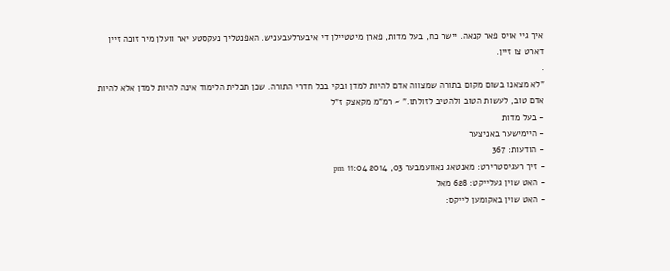איך גיי אויס פאר קנאה. יישר כח, בעל מדות, פארן מיטטיילן די איבערלעבעניש. האפנטליך נעקסטע יאר וועלן מיר זוכה זיין דארט צו זיין.
.
"לא מצאנו בשום מקום בתורה שמצווה אדם להיות למדן ובקי בכל חדרי התורה. שכן תכלית הלימוד אינה להיות למדן אלא להיות אדם טוב, לעשות הטוב ולהטיב לזולתו." ~ רמ"מ מקאצק ז"ל
- בעל מדות
- היימישער באניצער
- הודעות: 367
- זיך רעגיסטרירט: מאנטאג נאוועמבער 03, 2014 11:04 pm
- האט שוין געלייקט: 628 מאל
- האט שוין באקומען לייקס: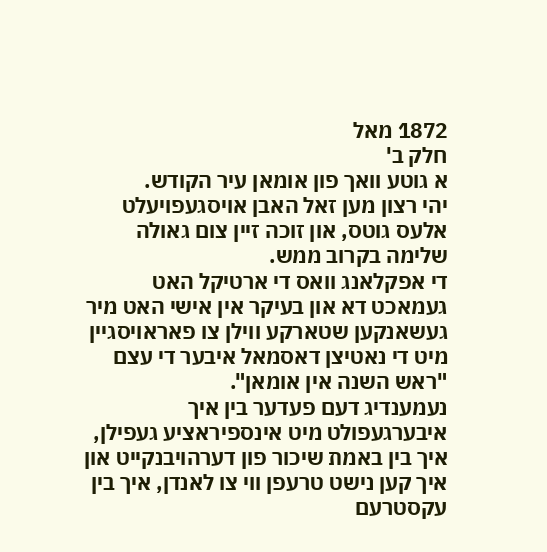1872 מאל
חלק ב'
א גוטע וואך פון אומאן עיר הקודש.
יהי רצון מען זאל האבן אויסגעפויעלט אלעס גוטס, און זוכה זיין צום גאולה שלימה בקרוב ממש.
די אפקלאנג וואס די ארטיקל האט געמאכט דא און בעיקר אין אישי האט מיר געשאנקען שטארקע ווילן צו פאראויסגיין מיט די נאטיצן דאסמאל איבער די עצם "ראש השנה אין אומאן".
נעמענדיג דעם פעדער בין איך איבערגעפולט מיט אינספיראציע געפילן, איך בין באמת שיכור פון דערהויבנקייט און איך קען נישט טרעפן ווי צו לאנדן, איך בין עקסטרעם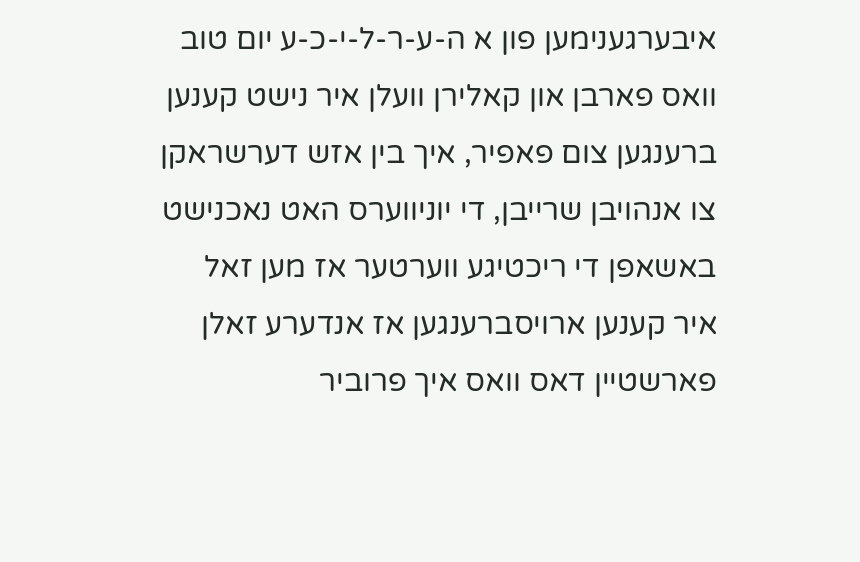איבערגענימען פון א ה-ע-ר-ל-י-כ-ע יום טוב וואס פארבן און קאלירן וועלן איר נישט קענען ברענגען צום פאפיר, איך בין אזש דערשראקן צו אנהויבן שרייבן, די יוניווערס האט נאכנישט באשאפן די ריכטיגע ווערטער אז מען זאל איר קענען ארויסברענגען אז אנדערע זאלן פארשטיין דאס וואס איך פרוביר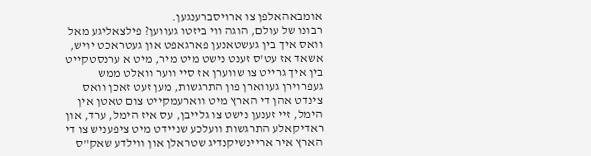אומבאהאלפן צו ארויסברענגען.
רבונו של עולם, הוגה ווי ביזטו געווען? פילצאליגע מאל וואס איך בין געשטאנען פארגאפט און געטראכט יויש, אשאד אז עט'ס זענט נישט מיט מיר, מיט א ערנסטקייט בין איך גרייט צו שווערן אז סיי ווער וואלט ממש געפרוירן געווארן פון התרגשות, מען זעט זאכן וואס צינדט אהן די הארץ מיט ווארעמקייט צום טאטן אין הימל, זיי זענען נישט צו גלייבן, עס איז הימל, ערד, און ראדיקאלע התרגשות וועלכע שניידט מיט ציפעניש צו די הארץ איר אריינשיקנדיג שטראלן און ווילדע שאק"ס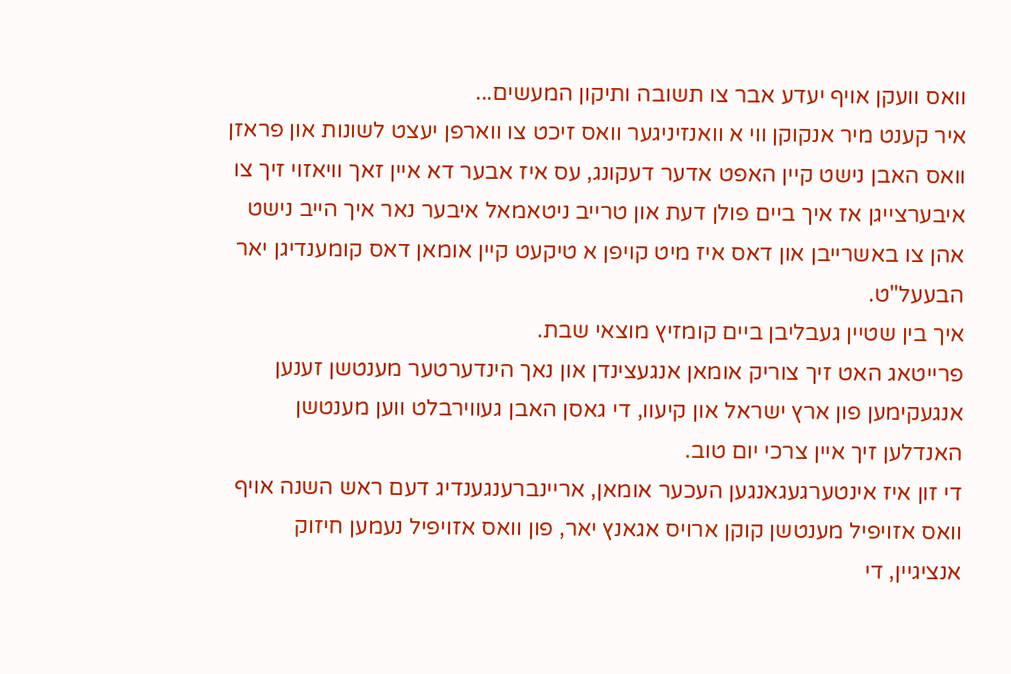וואס וועקן אויף יעדע אבר צו תשובה ותיקון המעשים...
איר קענט מיר אנקוקן ווי א וואנזיניגער וואס זיכט צו ווארפן יעצט לשונות און פראזן וואס האבן נישט קיין האפט אדער דעקונג, עס איז אבער דא איין זאך וויאזוי זיך צו איבערצייגן אז איך ביים פולן דעת און טרייב ניטאמאל איבער נאר איך הייב נישט אהן צו באשרייבן און דאס איז מיט קויפן א טיקעט קיין אומאן דאס קומענדיגן יאר הבעעל"ט.
איך בין שטיין געבליבן ביים קומזיץ מוצאי שבת.
פרייטאג האט זיך צוריק אומאן אנגעצינדן און נאך הינדערטער מענטשן זענען אנגעקימען פון ארץ ישראל און קיעוו, די גאסן האבן געווירבלט ווען מענטשן האנדלען זיך איין צרכי יום טוב.
די זון איז אינטערגעגאנגען העכער אומאן, אריינברענגענדיג דעם ראש השנה אויף וואס אזויפיל מענטשן קוקן ארויס אגאנץ יאר, פון וואס אזויפיל נעמען חיזוק אנציגיין, די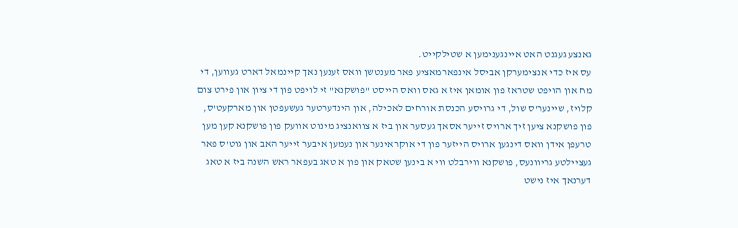גאנצע געגנט האט איינגענימען א שטילקייט.
עס איז כדי אנצימערקן אביסל אינפארמאציע פאר מענטשן וואס זענען נאך קיינמאל דארט געווען, די מח און הויפט שטראז פון אומאן איז א גאס וואס הייסט "פושקנא" זי לויפט פון די ציון און פירט צום קלויז, שיינער'ס שול, די גרויסע הכנסת אורחים לאכילה, און הינדערטער געשעפטן און מארקעט'ס, פון פושקנא ציען זיך ארויס זייער אסאך געסער און ביז א צוואנציג מינוט אוועק פון פושקנא קען מען טרעפן אידן וואס דינגען ארויס הייזער פון די אוקראינער און נעמען איבער זייער האב און גוט'ס פאר געציילטע גריוונעס, פושקנא ווירבלט ווי א בינען שטאק און פון א טאג בעפאר ראש השנה ביז א טאג דערנאך איז נישט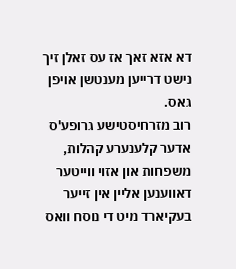דא אזא זאך אז עס זאלן זיך נישט דרייען מענטשן אויפן גאס.
רוב מזרחיסטישע גרופע'ס אדער קלענערע קהלות, משפחות און אזוי ווייטער דאווענען אליין אין זייער בעקיארד מיט די נוסח וואס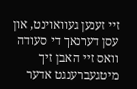זיי זענען געוואוינט, און עסן דערנאך די סעודה וואס זיי האבן זיך מיטגעברענגט אדער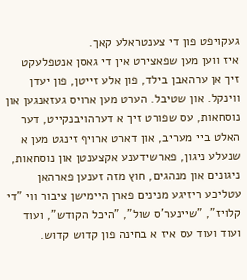געקויפט פון די צענטראלע קאך.
איז ווען מען שפאצירט אין די גאסן אנטפלעקט זיך אן ערהאבן בילד, פון אלע זייטן, פון יעדן ווינקל. און שטיבל. הערט מען ארויס געזאנגען און נוסחאות, עס שפורט זיך א דערהויבנקייט, דער האלט ביי מעריב, און דארט ארויף זינגט מען א שנעלע ניגון, פארשידענע אקצענטן און נוסחאות, ניגונים און מנהגים, חוץ מזה זענען פארהאן עטליכע ריזיגע מנינים פארן היימישן ציבור ווי "די קלויז", "שיינער'ס שול", "היכל הקודש", ועוד ועוד ועוד עס איז א בחינה פון קדוש קדוש.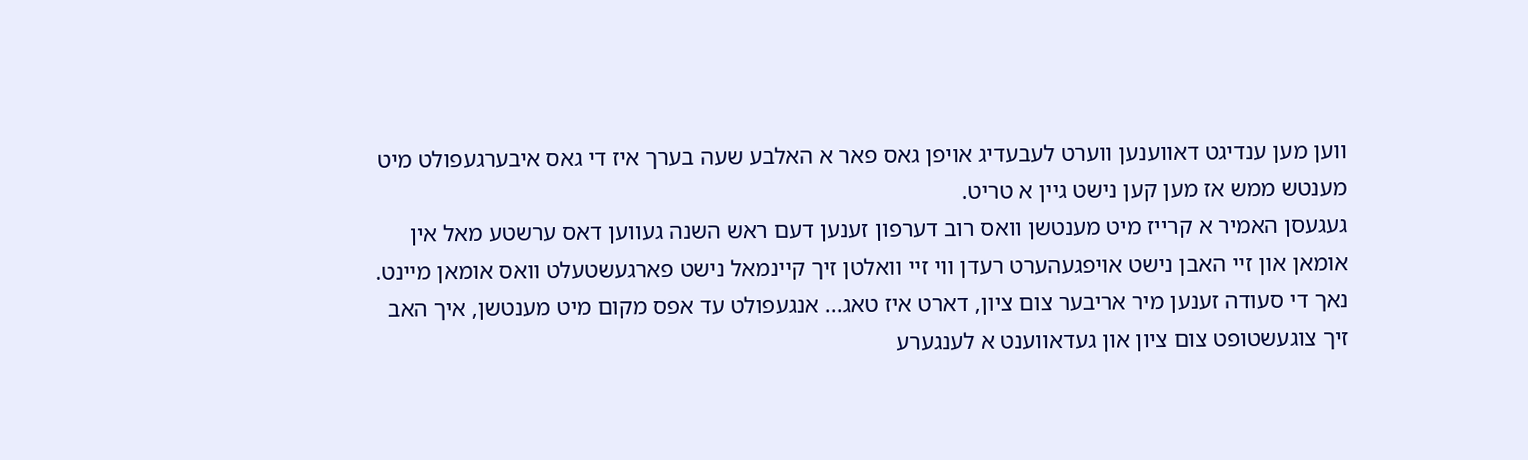ווען מען ענדיגט דאווענען ווערט לעבעדיג אויפן גאס פאר א האלבע שעה בערך איז די גאס איבערגעפולט מיט מענטש ממש אז מען קען נישט גיין א טריט.
געגעסן האמיר א קרייז מיט מענטשן וואס רוב דערפון זענען דעם ראש השנה געווען דאס ערשטע מאל אין אומאן און זיי האבן נישט אויפגעהערט רעדן ווי זיי וואלטן זיך קיינמאל נישט פארגעשטעלט וואס אומאן מיינט.
נאך די סעודה זענען מיר אריבער צום ציון, דארט איז טאג... אנגעפולט עד אפס מקום מיט מענטשן, איך האב זיך צוגעשטופט צום ציון און געדאווענט א לענגערע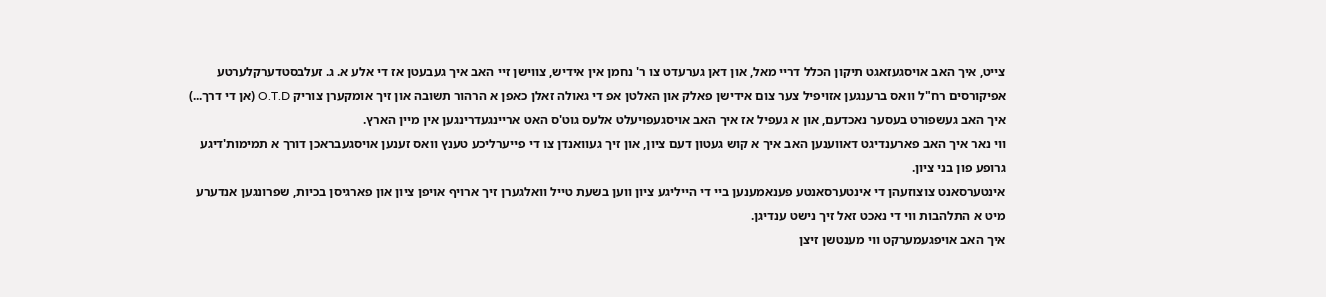צייט, איך האב אויסגעזאגט תיקון הכלל דריי מאל, און דאן גערעדט צו ר' נחמן אין אידיש, צווישן זיי האב איך געבעטן אז די אלע א. ג. זעלבסטדערקלערטע אפיקורסים רח"ל וואס ברענגען אזויפיל צער צום אידישן פאלק און האלטן אפ די גאולה זאלן כאפן א הרהור תשובה און זיך אומקערן צוריק O.T.D (אן די דרך...)
איך האב געשפורט בעסער נאכדעם, און א געפיל אז איך האב אויסגעפויעלט אלעס גוט'ס האט אריינגעדרינגען אין מיין הארץ.
ווי נאר איך האב פארענדיגט דאווענען האב איך א קוש געטון דעם ציון, און זיך געוואנדן צו די פייערליכע טענץ וואס זענען אויסגעבראכן דורך א תמימות'דיגע גרופע פון בני ציון.
אינטערסאנט צוצוזעהן די אינטערסאנטע פענאמענען ביי די הייליגע ציון ווען בשעת טייל וואלגערן זיך ארויף אויפן ציון און פארגיסן בכיות, שפרונגען אנדערע מיט א התלהבות ווי די נאכט זאל זיך נישט ענדיגן.
איך האב אויפגעמערקט ווי מענטשן זיצן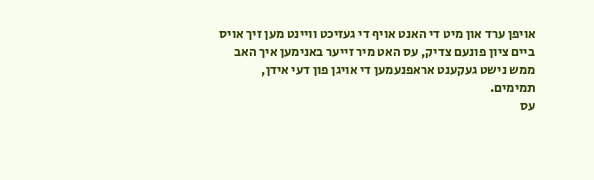אויפן ערד און מיט די האנט אויף די געזיכט וויינט מען זיך אויס ביים ציון פונעם צדיק, עס האט מיר זייער באנימען איך האב ממש נישט געקענט אראפנעמען די אויגן פון דעי אידן, תמימים.
עס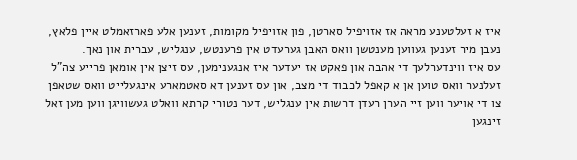איז א זעלטענע מראה אז אזויפיל סארטן, פון אזויפיל מקומות, זענען אלע פארזאמלט איין פלאץ, נעבן מיר זענען געווען מענטשן וואס האבן גערעדט אין פרענטש, ענגליש, עברית און נאך.
עס איז ווינדערלעך די אהבה און פאקט אז יעדער איז אנגענימען, עס זיצן אין אומאן פרייע צה"ל זעלנער וואס טוען אן א קאפל לכבוד די מצב, און עס זענען דא סאטמארע אינגעלייט וואס שטאפן צו די אויער ווען זיי הערן רעדן דרשות אין ענגליש, דער נטורי קרתא וואלט געשוויגן ווען מען זאל זינגען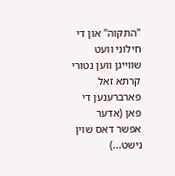"התקוה" און די חילוני וועט שווייגן ווען נטורי קרתא זאל פארברענען די פאן (אדער אפשר דאס שוין נישט...)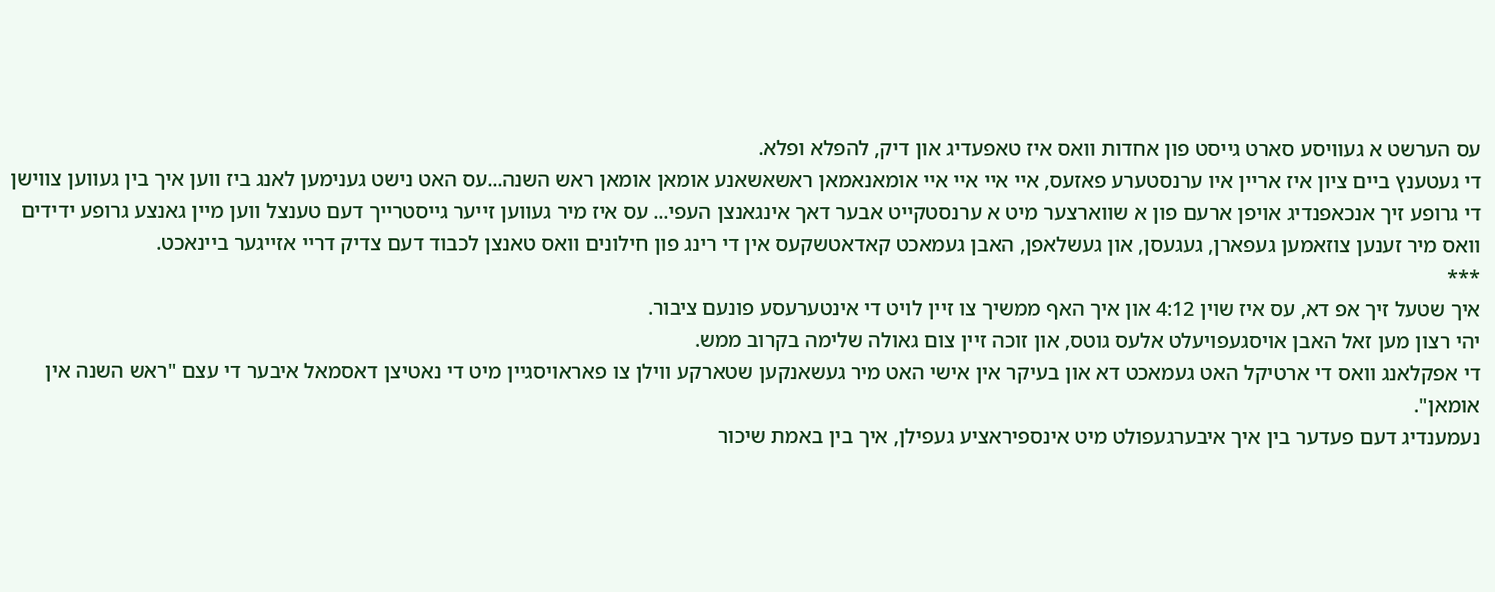עס הערשט א געוויסע סארט גייסט פון אחדות וואס איז טאפעדיג און דיק, להפלא ופלא.
די געטענץ ביים ציון איז אריין איו ערנסטערע פאזעס, איי איי איי איי אומאנאמאן ראשאשאנע אומאן אומאן ראש השנה...עס האט נישט גענימען לאנג ביז ווען איך בין געווען צווישן די גרופע זיך אנכאפנדיג אויפן ארעם פון א שווארצער מיט א ערנסטקייט אבער דאך אינגאנצן העפי... עס איז מיר געווען זייער גייסטרייך דעם טענצל ווען מיין גאנצע גרופע ידידים וואס מיר זענען צוזאמען געפארן, געגעסן, און געשלאפן, האבן געמאכט קאדאטשקעס אין די רינג פון חילונים וואס טאנצן לכבוד דעם צדיק דריי אזייגער ביינאכט.
***
איך שטעל זיך אפ דא, עס איז שוין 4:12 און איך האף ממשיך צו זיין לויט די אינטערעסע פונעם ציבור.
יהי רצון מען זאל האבן אויסגעפויעלט אלעס גוטס, און זוכה זיין צום גאולה שלימה בקרוב ממש.
די אפקלאנג וואס די ארטיקל האט געמאכט דא און בעיקר אין אישי האט מיר געשאנקען שטארקע ווילן צו פאראויסגיין מיט די נאטיצן דאסמאל איבער די עצם "ראש השנה אין אומאן".
נעמענדיג דעם פעדער בין איך איבערגעפולט מיט אינספיראציע געפילן, איך בין באמת שיכור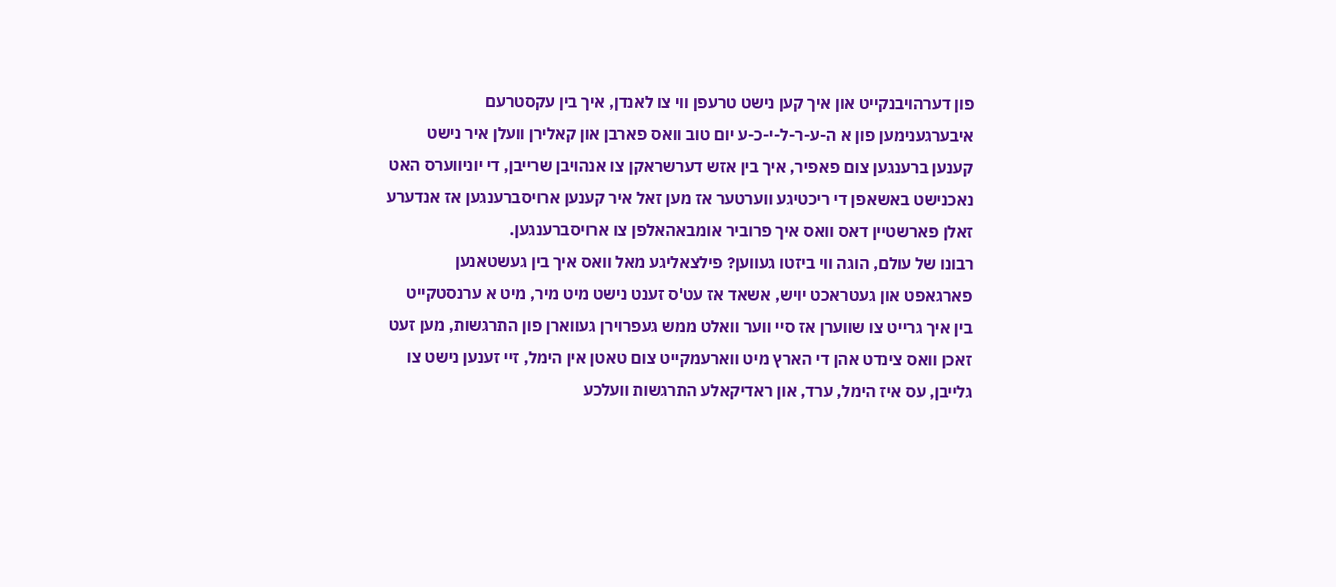פון דערהויבנקייט און איך קען נישט טרעפן ווי צו לאנדן, איך בין עקסטרעם איבערגענימען פון א ה-ע-ר-ל-י-כ-ע יום טוב וואס פארבן און קאלירן וועלן איר נישט קענען ברענגען צום פאפיר, איך בין אזש דערשראקן צו אנהויבן שרייבן, די יוניווערס האט נאכנישט באשאפן די ריכטיגע ווערטער אז מען זאל איר קענען ארויסברענגען אז אנדערע זאלן פארשטיין דאס וואס איך פרוביר אומבאהאלפן צו ארויסברענגען.
רבונו של עולם, הוגה ווי ביזטו געווען? פילצאליגע מאל וואס איך בין געשטאנען פארגאפט און געטראכט יויש, אשאד אז עט'ס זענט נישט מיט מיר, מיט א ערנסטקייט בין איך גרייט צו שווערן אז סיי ווער וואלט ממש געפרוירן געווארן פון התרגשות, מען זעט זאכן וואס צינדט אהן די הארץ מיט ווארעמקייט צום טאטן אין הימל, זיי זענען נישט צו גלייבן, עס איז הימל, ערד, און ראדיקאלע התרגשות וועלכע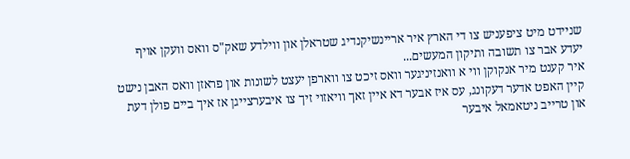שניידט מיט ציפעניש צו די הארץ איר אריינשיקנדיג שטראלן און ווילדע שאק"ס וואס וועקן אויף יעדע אבר צו תשובה ותיקון המעשים...
איר קענט מיר אנקוקן ווי א וואנזיניגער וואס זיכט צו ווארפן יעצט לשונות און פראזן וואס האבן נישט קיין האפט אדער דעקונג, עס איז אבער דא איין זאך וויאזוי זיך צו איבערצייגן אז איך ביים פולן דעת און טרייב ניטאמאל איבער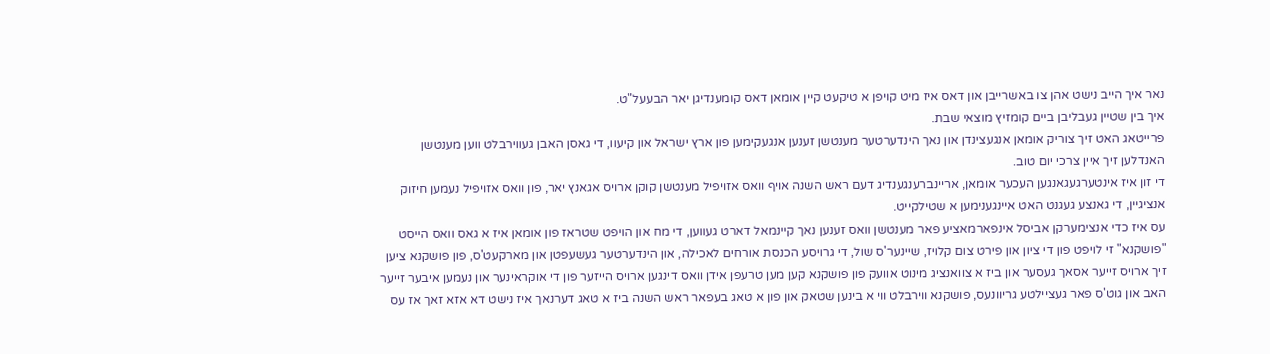נאר איך הייב נישט אהן צו באשרייבן און דאס איז מיט קויפן א טיקעט קיין אומאן דאס קומענדיגן יאר הבעעל"ט.
איך בין שטיין געבליבן ביים קומזיץ מוצאי שבת.
פרייטאג האט זיך צוריק אומאן אנגעצינדן און נאך הינדערטער מענטשן זענען אנגעקימען פון ארץ ישראל און קיעוו, די גאסן האבן געווירבלט ווען מענטשן האנדלען זיך איין צרכי יום טוב.
די זון איז אינטערגעגאנגען העכער אומאן, אריינברענגענדיג דעם ראש השנה אויף וואס אזויפיל מענטשן קוקן ארויס אגאנץ יאר, פון וואס אזויפיל נעמען חיזוק אנציגיין, די גאנצע געגנט האט איינגענימען א שטילקייט.
עס איז כדי אנצימערקן אביסל אינפארמאציע פאר מענטשן וואס זענען נאך קיינמאל דארט געווען, די מח און הויפט שטראז פון אומאן איז א גאס וואס הייסט "פושקנא" זי לויפט פון די ציון און פירט צום קלויז, שיינער'ס שול, די גרויסע הכנסת אורחים לאכילה, און הינדערטער געשעפטן און מארקעט'ס, פון פושקנא ציען זיך ארויס זייער אסאך געסער און ביז א צוואנציג מינוט אוועק פון פושקנא קען מען טרעפן אידן וואס דינגען ארויס הייזער פון די אוקראינער און נעמען איבער זייער האב און גוט'ס פאר געציילטע גריוונעס, פושקנא ווירבלט ווי א בינען שטאק און פון א טאג בעפאר ראש השנה ביז א טאג דערנאך איז נישט דא אזא זאך אז עס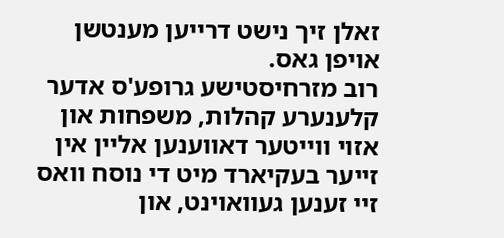זאלן זיך נישט דרייען מענטשן אויפן גאס.
רוב מזרחיסטישע גרופע'ס אדער קלענערע קהלות, משפחות און אזוי ווייטער דאווענען אליין אין זייער בעקיארד מיט די נוסח וואס זיי זענען געוואוינט, און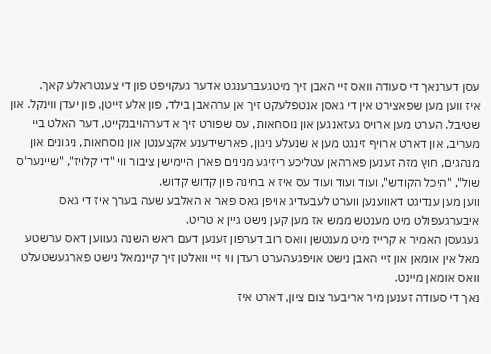עסן דערנאך די סעודה וואס זיי האבן זיך מיטגעברענגט אדער געקויפט פון די צענטראלע קאך.
איז ווען מען שפאצירט אין די גאסן אנטפלעקט זיך אן ערהאבן בילד, פון אלע זייטן, פון יעדן ווינקל. און שטיבל. הערט מען ארויס געזאנגען און נוסחאות, עס שפורט זיך א דערהויבנקייט, דער האלט ביי מעריב, און דארט ארויף זינגט מען א שנעלע ניגון, פארשידענע אקצענטן און נוסחאות, ניגונים און מנהגים, חוץ מזה זענען פארהאן עטליכע ריזיגע מנינים פארן היימישן ציבור ווי "די קלויז", "שיינער'ס שול", "היכל הקודש", ועוד ועוד ועוד עס איז א בחינה פון קדוש קדוש.
ווען מען ענדיגט דאווענען ווערט לעבעדיג אויפן גאס פאר א האלבע שעה בערך איז די גאס איבערגעפולט מיט מענטש ממש אז מען קען נישט גיין א טריט.
געגעסן האמיר א קרייז מיט מענטשן וואס רוב דערפון זענען דעם ראש השנה געווען דאס ערשטע מאל אין אומאן און זיי האבן נישט אויפגעהערט רעדן ווי זיי וואלטן זיך קיינמאל נישט פארגעשטעלט וואס אומאן מיינט.
נאך די סעודה זענען מיר אריבער צום ציון, דארט איז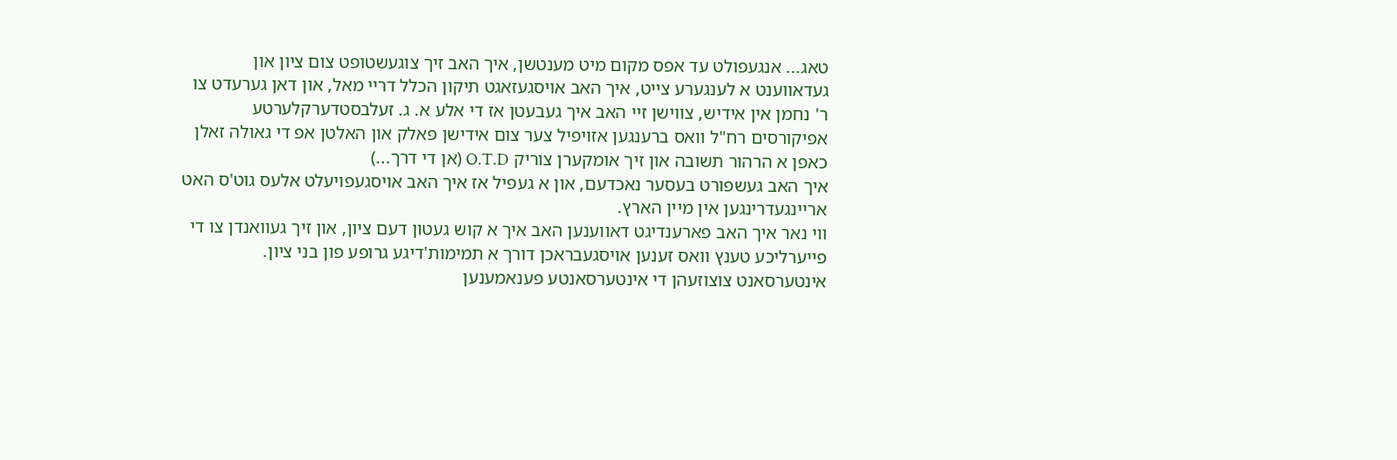טאג... אנגעפולט עד אפס מקום מיט מענטשן, איך האב זיך צוגעשטופט צום ציון און געדאווענט א לענגערע צייט, איך האב אויסגעזאגט תיקון הכלל דריי מאל, און דאן גערעדט צו ר' נחמן אין אידיש, צווישן זיי האב איך געבעטן אז די אלע א. ג. זעלבסטדערקלערטע אפיקורסים רח"ל וואס ברענגען אזויפיל צער צום אידישן פאלק און האלטן אפ די גאולה זאלן כאפן א הרהור תשובה און זיך אומקערן צוריק O.T.D (אן די דרך...)
איך האב געשפורט בעסער נאכדעם, און א געפיל אז איך האב אויסגעפויעלט אלעס גוט'ס האט אריינגעדרינגען אין מיין הארץ.
ווי נאר איך האב פארענדיגט דאווענען האב איך א קוש געטון דעם ציון, און זיך געוואנדן צו די פייערליכע טענץ וואס זענען אויסגעבראכן דורך א תמימות'דיגע גרופע פון בני ציון.
אינטערסאנט צוצוזעהן די אינטערסאנטע פענאמענען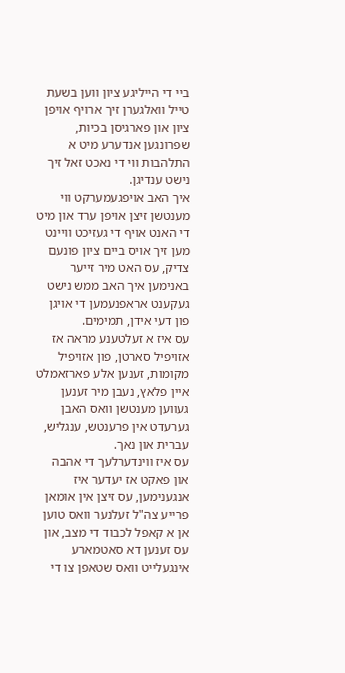ביי די הייליגע ציון ווען בשעת טייל וואלגערן זיך ארויף אויפן ציון און פארגיסן בכיות, שפרונגען אנדערע מיט א התלהבות ווי די נאכט זאל זיך נישט ענדיגן.
איך האב אויפגעמערקט ווי מענטשן זיצן אויפן ערד און מיט די האנט אויף די געזיכט וויינט מען זיך אויס ביים ציון פונעם צדיק, עס האט מיר זייער באנימען איך האב ממש נישט געקענט אראפנעמען די אויגן פון דעי אידן, תמימים.
עס איז א זעלטענע מראה אז אזויפיל סארטן, פון אזויפיל מקומות, זענען אלע פארזאמלט איין פלאץ, נעבן מיר זענען געווען מענטשן וואס האבן גערעדט אין פרענטש, ענגליש, עברית און נאך.
עס איז ווינדערלעך די אהבה און פאקט אז יעדער איז אנגענימען, עס זיצן אין אומאן פרייע צה"ל זעלנער וואס טוען אן א קאפל לכבוד די מצב, און עס זענען דא סאטמארע אינגעלייט וואס שטאפן צו די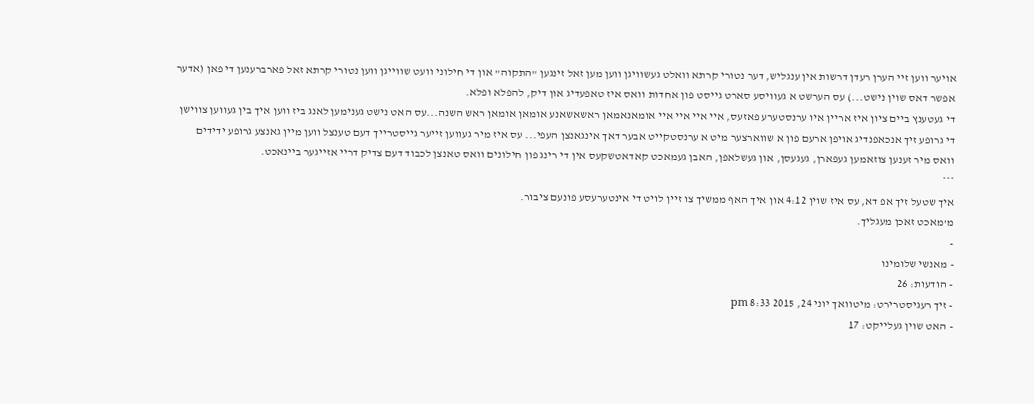אויער ווען זיי הערן רעדן דרשות אין ענגליש, דער נטורי קרתא וואלט געשוויגן ווען מען זאל זינגען "התקוה" און די חילוני וועט שווייגן ווען נטורי קרתא זאל פארברענען די פאן (אדער אפשר דאס שוין נישט...) עס הערשט א געוויסע סארט גייסט פון אחדות וואס איז טאפעדיג און דיק, להפלא ופלא.
די געטענץ ביים ציון איז אריין איו ערנסטערע פאזעס, איי איי איי איי אומאנאמאן ראשאשאנע אומאן אומאן ראש השנה...עס האט נישט גענימען לאנג ביז ווען איך בין געווען צווישן די גרופע זיך אנכאפנדיג אויפן ארעם פון א שווארצער מיט א ערנסטקייט אבער דאך אינגאנצן העפי... עס איז מיר געווען זייער גייסטרייך דעם טענצל ווען מיין גאנצע גרופע ידידים וואס מיר זענען צוזאמען געפארן, געגעסן, און געשלאפן, האבן געמאכט קאדאטשקעס אין די רינג פון חילונים וואס טאנצן לכבוד דעם צדיק דריי אזייגער ביינאכט.
***
איך שטעל זיך אפ דא, עס איז שוין 4:12 און איך האף ממשיך צו זיין לויט די אינטערעסע פונעם ציבור.
מ'מאכט זאכן מעגליך.
-
- מאנשי שלומינו
- הודעות: 26
- זיך רעגיסטרירט: מיטוואך יוני 24, 2015 8:33 pm
- האט שוין געלייקט: 17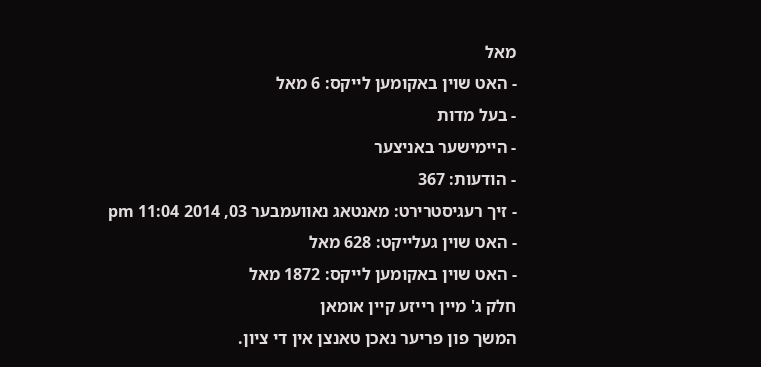מאל
- האט שוין באקומען לייקס: 6 מאל
- בעל מדות
- היימישער באניצער
- הודעות: 367
- זיך רעגיסטרירט: מאנטאג נאוועמבער 03, 2014 11:04 pm
- האט שוין געלייקט: 628 מאל
- האט שוין באקומען לייקס: 1872 מאל
חלק ג' מיין רייזע קיין אומאן
המשך פון פריער נאכן טאנצן אין די ציון.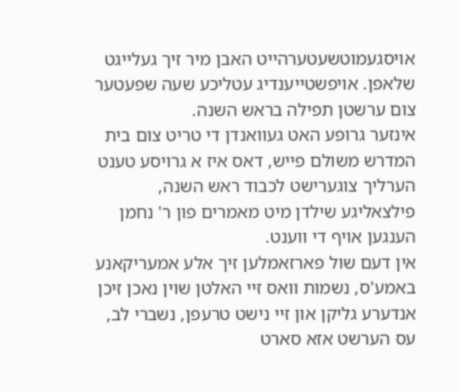אויסגעמוטשעטערהייט האבן מיר זיך געלייגט שלאפן. אויפשטייענדיג עטליכע שעה שפעטער צום ערשטן תפילה בראש השנה.
אינזער גרופע האט געוואנדן די טריט צום בית המדרש משולם פייש, דאס איז א גרויסע טענט הערליך צוגערישט לכבוד ראש השנה, פילצאליגע שילדן מיט מאמרים פון ר' נחמן הענגען אויף די ווענט.
אין דעם שול פארזאמלען זיך אלע אמעריקאנע באמע'ס, נשמות וואס זיי האלטן שוין נאכן זיכן אנדערע גליקן און זיי נישט טרעפן, נשברי לב, עס הערשט אזא סארט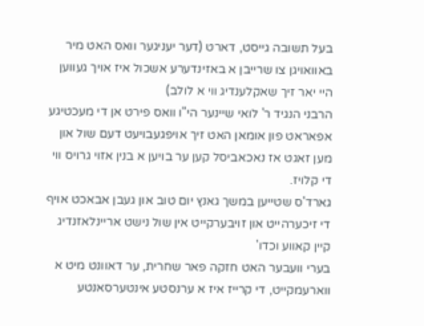בעל תשובה גייסט, דארט (דער יעניגער וואס האט מיר באוואויגן צו שרייבן א באזינדערע אשכול איז אויך געווען היי יאר זיך שאקלענדיג ווי א לולב)
הרבני הנגיד ר' לואי שיינער הי"ו וואס פירט אן די מעכטיגע אפאראט פון אומאן האט זיך אויפגעבויעט דעם שול און מען זאגט אז נאכאביסל קען ער בויען א בנין אזוי גרויס ווי די קלויז.
גארד'ס שטייען במשך גאנץ יום טוב און געבן אבאכט אויף די זיכערהייט און זויבערקייט אין שול נישט אריינלאזנדיג קיין קאווע וכדו'
בערי וועבער האט חזקה פאר שחרית, ער דאוונט מיט א ווארעמקייט, די קרייז איז א ערנסטע אינטערסאנטע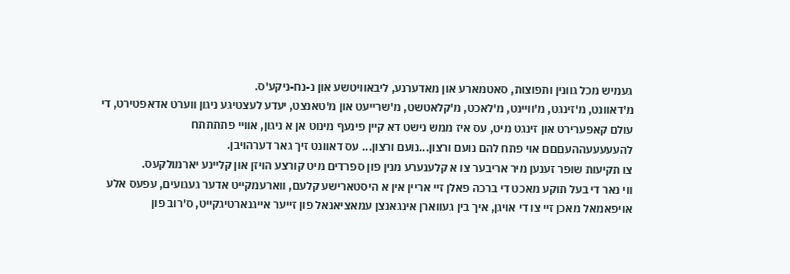געמיש מכל גוונין ותפוצות, סאטמארע און מאדערנע, ליבאוויטשע און נ-נח-ניקע'ס.
מ'דאוונט, מ'זינגט, מ'וויינט, מ'לאכט, מ'קלאטשט, מ'שרייעט און מ'טאנצט, יעדע לעצטיגע ניגון ווערט אדאפטירט, די עולם קאפערירט און זינגט מיט, עס איז ממש נישט דא קיין פינעף מינוט אן א ניגון, אוויי פתתתתח להעעעעעההעםםם אוי פתח להם נועם ורצון...נועם ורצון... עס דאוונט זיך גאר דערהויבן.
צו תקיעות שופר זענען מיר אריבער צו א קלענערע מנין פון ספרדים מיט קורצע הויזן און קליינע יארמולקעס.
ווי נאר די בעל תוקע מאכט די ברכה פאלן זיי אריין אין א היסטארישע קלעם, ווארעמקייט אדער געגועים, עפעס אלע אויפאמאל מאכן זיי צו די אויגן, איך בין געווארן אינגאנצן עמאציאנאל פון זייער אייגנארטיגקייט, ס'רוב פון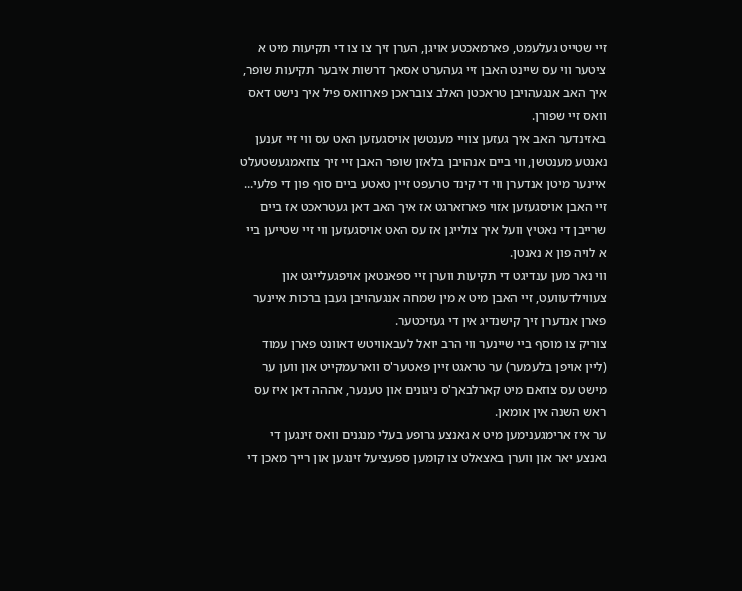זיי שטייט געלעמט, פארמאכטע אויגן, הערן זיך צו צו די תקיעות מיט א ציטער ווי עס שיינט האבן זיי געהערט אסאך דרשות איבער תקיעות שופר, איך האב אנגעהויבן טראכטן האלב צובראכן פארוואס פיל איך נישט דאס וואס זיי שפורן.
באזינדער האב איך געזען צוויי מענטשן אויסגעזען האט עס ווי זיי זענען נאנטע מענטשן, ווי ביים אנהויבן בלאזן שופר האבן זיי זיך צוזאמגעשטעלט איינער מיטן אנדערן ווי די קינד טרעפט זיין טאטע ביים סוף פון די פלעי... זיי האבן אויסגעזען אזוי פארזארגט אז איך האב דאן געטראכט אז ביים שרייבן די נאטיץ וועל איך צולייגן אז עס האט אויסגעזען ווי זיי שטייען ביי א לויה פון א נאנטן.
ווי נאר מען ענדיגט די תקיעות ווערן זיי ספאנטאן אויפגעלייגט און צעווילדעוועט, זיי האבן מיט א מין שמחה אנגעהויבן געבן ברכות איינער פארן אנדערן זיך קישנדיג אין די געזיכטער.
צוריק צו מוסף ביי שיינער ווי הרב יואל לעבאוויטש דאוונט פארן עמוד (ליין אויפן בלעמער) ער טראגט זיין פאטער'ס ווארעמקייט און ווען ער מישט עס צוזאם מיט קארלבאך'ס ניגונים און טענער, אההה דאן איז עס ראש השנה אין אומאן.
ער איז ארימגענימען מיט א גאנצע גרופע בעלי מנגנים וואס זינגען די גאנצע יאר און ווערן באצאלט צו קומען ספעציעל זינגען און רייך מאכן די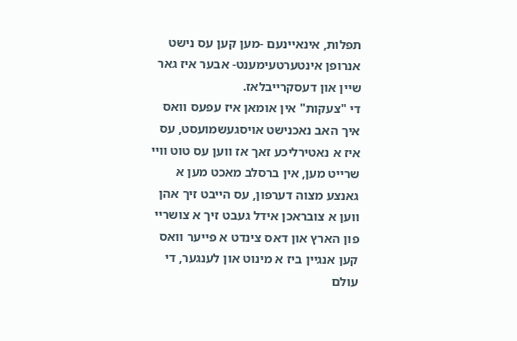תפלות, אינאיינעם -מען קען עס נישט אנרופן אינטערטעימענט- אבער איז גאר שיין און דעסקרייבלאז.
די "צעקות" אין אומאן איז עפעס וואס איך האב נאכנישט אויסגעשמועסט, עס איז א נאטירליכע זאך אז ווען עס טוט וויי שרייט מען, אין ברסלב מאכט מען א גאנצע מצוה דערפון, עס הייבט זיך אהן ווען א צובראכן אידל געבט זיך א צושריי פון הארץ און דאס צינדט א פייער וואס קען אנגיין ביז א מינוט און לענגער, די עולם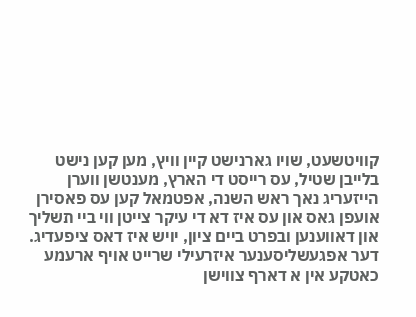קוויטשעט, שויו גארנישט קיין וויץ, מען קען נישט בלייבן שטיל, עס רייסט די הארץ, מענטשן ווערן הייזעריג נאך ראש השנה, אפטמאל קען עס פאסירן אועפן גאס און עס איז דא די עיקר צייטן ווי ביי תשליך און דאווענען ובפרט ביים ציון, יויש איז דאס ציפעדיג.
דער אפגעשליסענער איזרעילי שרייט אויף ארעמע כאטקע אין א דארף צווישן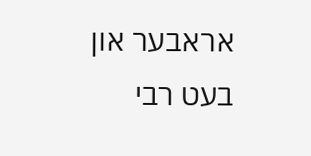אראבער און בעט רבי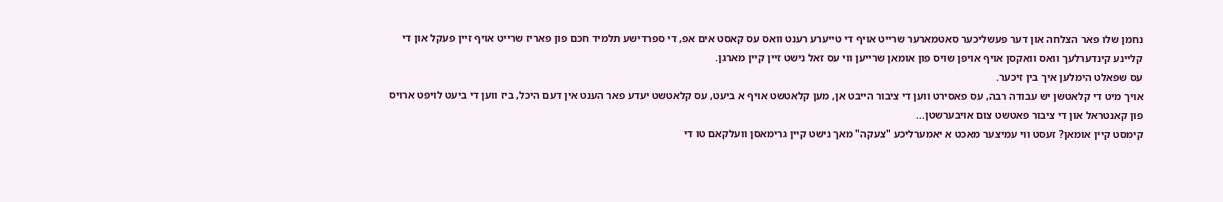נחמן שלו פאר הצלחה און דער פעשליכער סאטמארער שרייט אויף די טייערע רענט וואס עס קאסט אים אפ, די ספרדישע תלמיד חכם פון פאריז שרייט אויף זיין פעקל און די קליינע קינדערלעך וואס וואקסן אויף אויפן שויס פון אומאן שרייען ווי עס זאל נישט זיין קיין מארגן.
עס שפאלט הימלען איך בין זיכער.
אויך מיט די קלאטשן יש עבודה רבה, עס פאסירט ווען די ציבור הייבט אן, מען קלאטשט אויף א ביעט, עס קלאטשט יעדע פאר הענט אין דעם היכל, ביז ווען די ביעט לויפט ארויס פון קאנטראל און די ציבור פאטשט צום אויבערשטן...
קימסט קיין אומאן? זעסט ווי עמיצער מאכט א יאמערליכע "צעקה" מאך נישט קיין גרימאסן וועלקאם טו די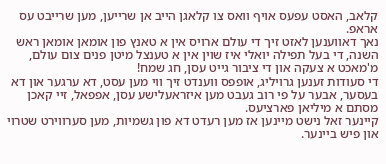קלאב, האסט עפעס אויף וואס צו קלאגן הייב אן שרייען, מען שרייבט עס אראפ.
נאך דאווענען לאזט זיך די עולם ארויס אין א טאנץ פון אומאן אומאן ראש השנה, די בעל תפילה יואלי איז שוין אין א טענצל מיטן פנים צום עולם, מ'מאכט א צעקה און די ציבור גייט עסן, חג שמח!
די סעודות זענען גרויליג, אופפס ווענדט זיך ווי מען עסט, דא ערגער און דא בעסער, אבער על פי רוב געבט מען איזראעלישע עסן, אפפאל, זיי קאכן מסתם א מיליאן פארציעס.
קיינער זאל נישט מיינען אז מען רעדט דא פון גשמיות, מען סערווירט שטרוי און פיש ביינער.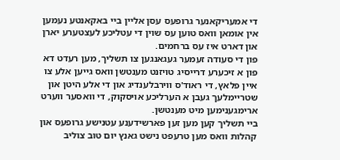די אמעריקאנער גרופעס עסן אליין ביי באקאנטע נעמען אין אומאן וואס טוען עס שוין די עטליכע לעצטערע יארן און דארט איז עס ברחמים.
פון די סעודה זעמער געגאנגען צו תשליך, מען רעדט דא פון א זיכערע דרייסיג טויזנט מענטשן וואס גייען אלע צו איין פלאץ, די ראוד'ס ווירבלענדיג און די אלע היטן און שטריימלעך געבן א הערליכע אויסקוק, די וואסער ווערט ארימגענימען מיט מענטשן.
ביי תשליך קען מען זען פארשידענע עטנישע גרופעס און קהלות וואס מען טרעפט נישט גאנץ יום טוב צוליב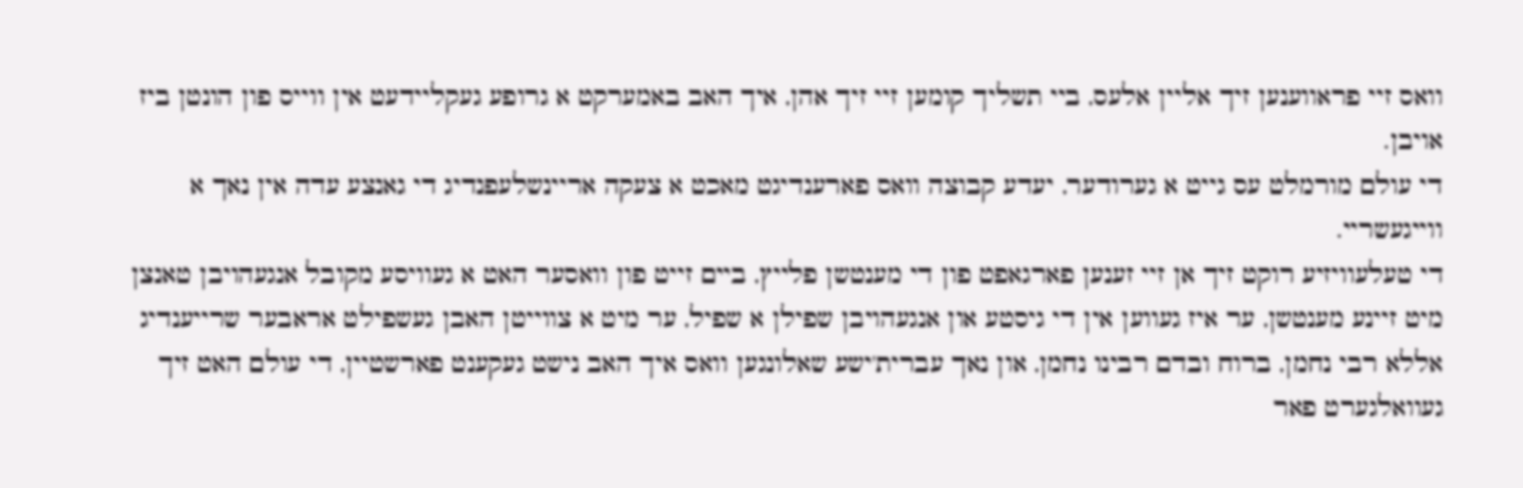וואס זיי פראווענען זיך אליין אלעס, ביי תשליך קומען זיי זיך אהן, איך האב באמערקט א גרופע געקליידעט אין ווייס פון הונטן ביז אויבן.
די עולם מורמלט עס גייט א גערודער, יעדע קבוצה וואס פארענדיגט מאכט א צעקה אריינשלעפנדיג די גאנצע עדה אין נאך א ווייגעשריי.
די טעלעוויזיע רוקט זיך אן זיי זענען פארגאפט פון די מענטשן פלייץ, ביים זייט פון וואסער האט א געוויסע מקובל אנגעהויבן טאנצן מיט זיינע מענטשן, ער איז געווען אין די גיסטע און אנגעהויבן שפילן א שפיל, ער מיט א צווייטן האבן געשפילט אראבער שרייענדיג אללא רבי נחמן, ברוח ובדם רבינו נחמן, און נאך עברית'ישע שאלונגען וואס איך האב נישט געקענט פארשטיין, די עולם האט זיך געוואלגערט פאר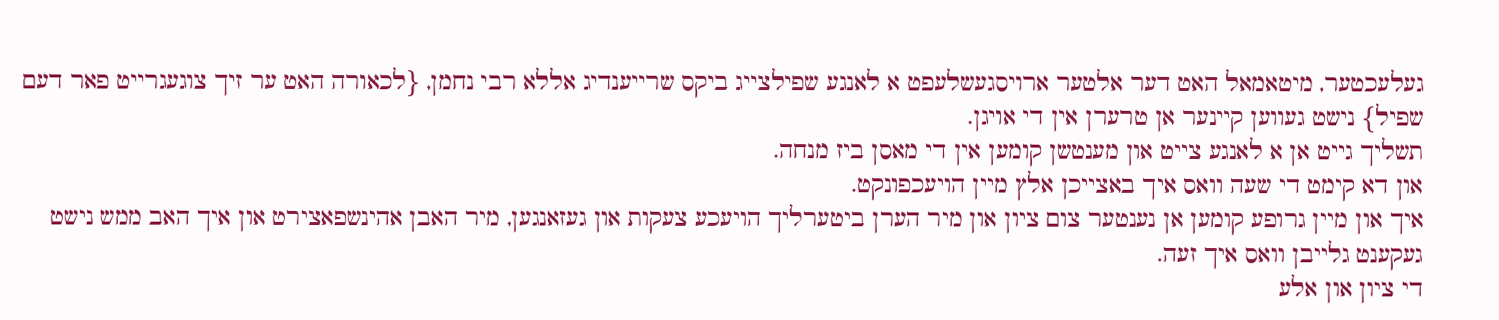געלעכטער, מיטאמאל האט דער אלטער ארויסגעשלעפט א לאנגע שפילצייג ביקס שרייענדיג אללא רבי נחמן, {לכאורה האט ער זיך צוגעגרייט פאר דעם שפיל} נישט געווען קיינער אן טרערן אין די אויגן.
תשליך גייט אן א לאנגע צייט און מענטשן קומען אין די מאסן ביז מנחה.
און דא קימט די שעה וואס איך באצייכן אלץ מיין הויעכפונקט.
איך און מיין גרופע קומען אן נענטער צום ציון און מיר הערן ביטערליך הויעכע צעקות און געזאנגען, מיר האבן אהינשפאצירט און איך האב ממש נישט געקענט גלייבן וואס איך זעה.
די ציון און אלע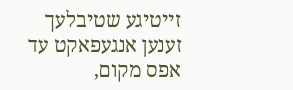זייטיגע שטיבלעך זענען אנגעפאקט עד אפס מקום,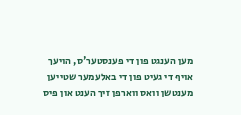מען הענגט פון די פענסטער'ס, הויעך אויף די געיט פון די באלעמער שטייען מענטשן וואס ווארפן זיך הענט און פיס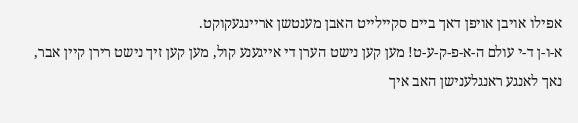אפילו אויבן אויפן דאך ביים סקיילייט האבן מענטשן אריינגעקוקט.
א-ו-ן ד-י עולם ה-א-פ-ק-ע-ט! מען קען נישט הערן די אייגענע קול, מען קען זיך נישט רירן קיין אבר, נאך לאנגע ראנגלענישן האב איך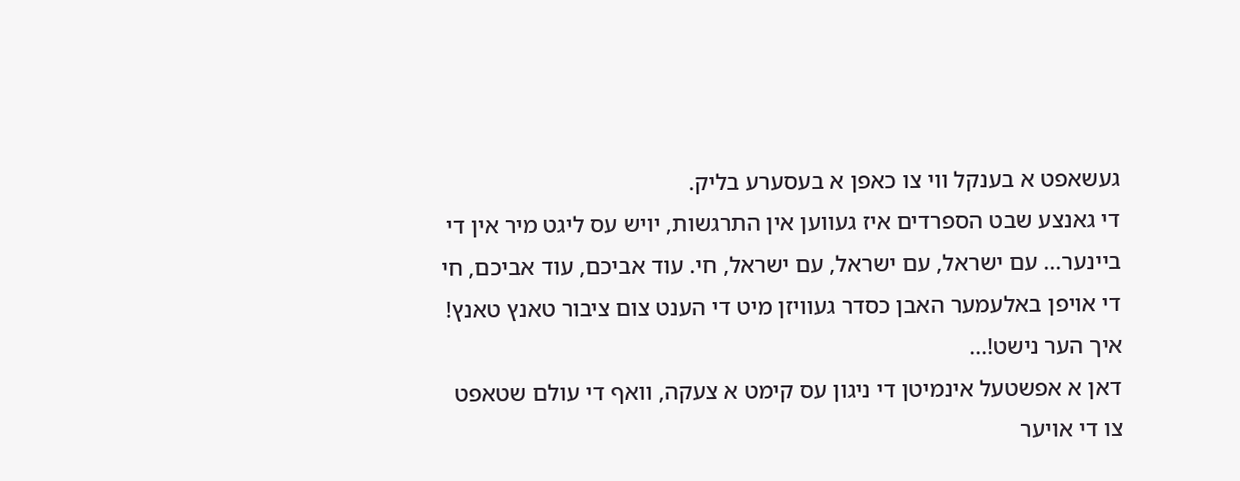געשאפט א בענקל ווי צו כאפן א בעסערע בליק.
די גאנצע שבט הספרדים איז געווען אין התרגשות, יויש עס ליגט מיר אין די ביינער... עם ישראל, עם ישראל, עם ישראל, חי. עוד אביכם, עוד אביכם, חי די אויפן באלעמער האבן כסדר געוויזן מיט די הענט צום ציבור טאנץ טאנץ! איך הער נישט!...
דאן א אפשטעל אינמיטן די ניגון עס קימט א צעקה, וואף די עולם שטאפט צו די אויער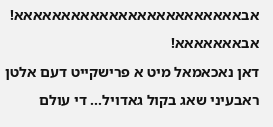אבאאאאאאאאאאאאאאאאאאאאאאאא! אבאאאאאאא!
דאן נאכאמאל מיט א פרישקייט דעם אלטן ראבעיני שאג בקול גאדויל... די עולם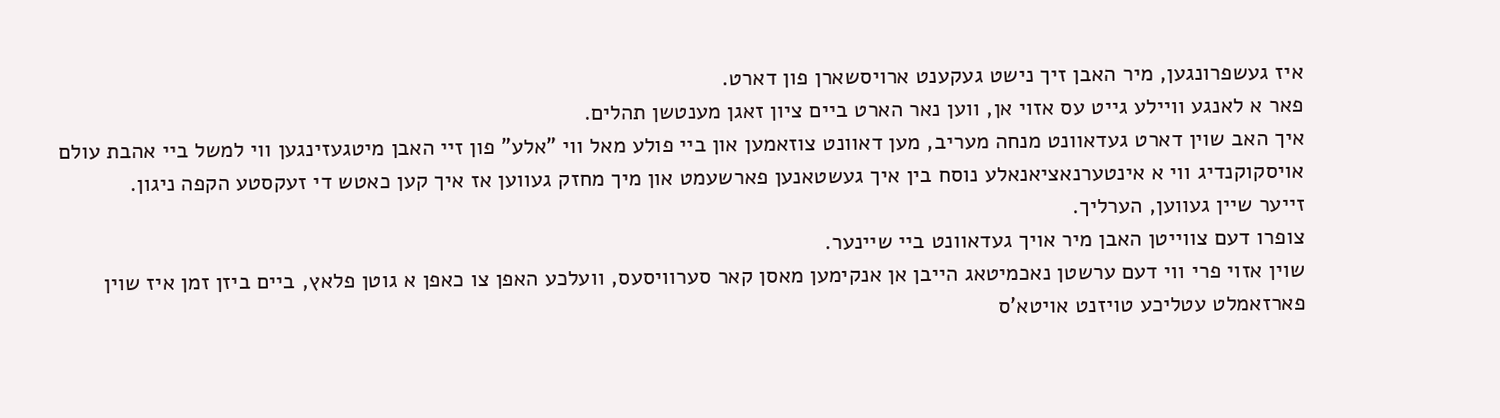איז געשפרונגען, מיר האבן זיך נישט געקענט ארויסשארן פון דארט.
פאר א לאנגע וויילע גייט עס אזוי אן, ווען נאר הארט ביים ציון זאגן מענטשן תהלים.
איך האב שוין דארט געדאוונט מנחה מעריב, מען דאוונט צוזאמען און ביי פולע מאל ווי "אלע" פון זיי האבן מיטגעזינגען ווי למשל ביי אהבת עולם אויסקוקנדיג ווי א אינטערנאציאנאלע נוסח בין איך געשטאנען פארשעמט און מיך מחזק געווען אז איך קען כאטש די זעקסטע הקפה ניגון.
זייער שיין געווען, הערליך.
צופרו דעם צווייטן האבן מיר אויך געדאוונט ביי שיינער.
שוין אזוי פרי ווי דעם ערשטן נאכמיטאג הייבן אן אנקימען מאסן קאר סערוויסעס, וועלכע האפן צו כאפן א גוטן פלאץ, ביים ביזן זמן איז שוין פארזאמלט עטליכע טויזנט אויטא'ס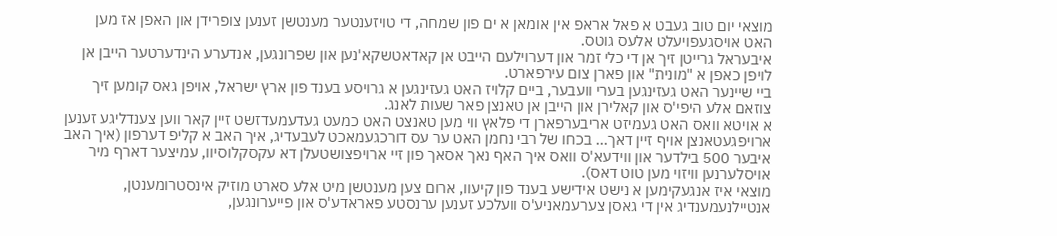מוצאי יום טוב געבט א פאל אראפ אין אומאן א ים פון שמחה, די טויזענטער מענטשן זענען צופרידן און האפן אז מען האט אויסגעפויעלט אלעס גוטס.
איבעראל גרייטן זיך אן די כלי זמר און דערוילעם הייבט אן קאדאטשקא'נען און שפרונגען, אנדערע הינדערטער הייבן אן לויפן כאפן א "מונית" און פארן צום עירפארט.
ביי שיינער האט געזינגען בערי וועבער, ביים קלויז האט געזינגען א גרויסע בענד פון ארץ ישראל, אויפן גאס קומען זיך צוזאם אלע היפי'ס און קאלירן און הייבן אן טאנצן פאר שעות לאנג.
א אויטא וואס האט געמיזט אריבערפארן די פלאץ ווי מען טאנצט האט כמעט געדעמעדזשט זיין קאר ווען צענדליגע זענען ארויפגעטאנצן אויף זיין דאך... בכחו של רבי נחמן האט ער עס דורכגעמאכט לעבעדיג, איך האב א קליפ דערפון (איך האב איבער 500 בילדער און ווידעא'ס וואס איך האף נאך אסאך פון זיי ארויפצושטעלן דא עקסקלוסיוו, עמיצער דארף מיר אויסלערנען וויזוי מען טוט דאס).
מוצאי איז אנגעקימען א נישט אידישע בענד פון קיעוו, ארום צען מענטשן מיט אלע סארט מוזיק אינסטרומענטן, אנטיילנעמענדיג אין די גאסן צערעמאניע'ס וועלכע זענען ערנסטע פאראדע'ס און פייערונגען,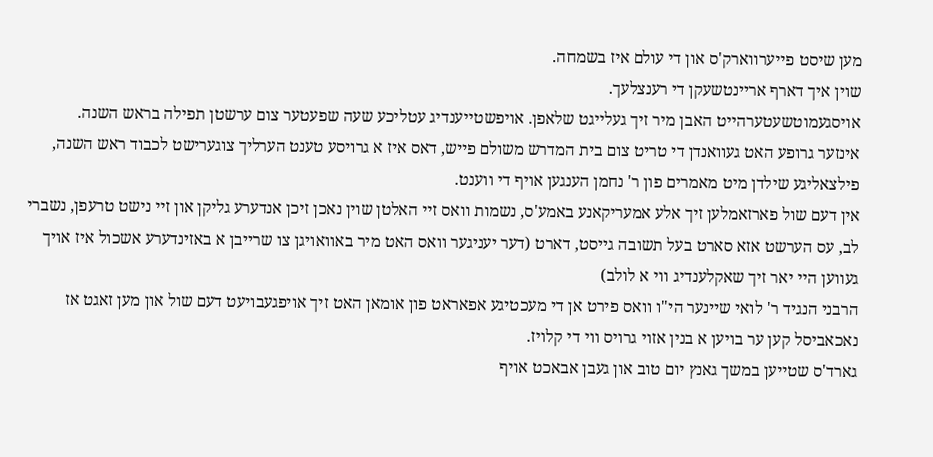מען שיסט פייערווארק'ס און די עולם איז בשמחה.
שוין איך דארף אריינטשעקן די רענצלעך.
אויסגעמוטשעטערהייט האבן מיר זיך געלייגט שלאפן. אויפשטייענדיג עטליכע שעה שפעטער צום ערשטן תפילה בראש השנה.
אינזער גרופע האט געוואנדן די טריט צום בית המדרש משולם פייש, דאס איז א גרויסע טענט הערליך צוגערישט לכבוד ראש השנה, פילצאליגע שילדן מיט מאמרים פון ר' נחמן הענגען אויף די ווענט.
אין דעם שול פארזאמלען זיך אלע אמעריקאנע באמע'ס, נשמות וואס זיי האלטן שוין נאכן זיכן אנדערע גליקן און זיי נישט טרעפן, נשברי לב, עס הערשט אזא סארט בעל תשובה גייסט, דארט (דער יעניגער וואס האט מיר באוואויגן צו שרייבן א באזינדערע אשכול איז אויך געווען היי יאר זיך שאקלענדיג ווי א לולב)
הרבני הנגיד ר' לואי שיינער הי"ו וואס פירט אן די מעכטיגע אפאראט פון אומאן האט זיך אויפגעבויעט דעם שול און מען זאגט אז נאכאביסל קען ער בויען א בנין אזוי גרויס ווי די קלויז.
גארד'ס שטייען במשך גאנץ יום טוב און געבן אבאכט אויף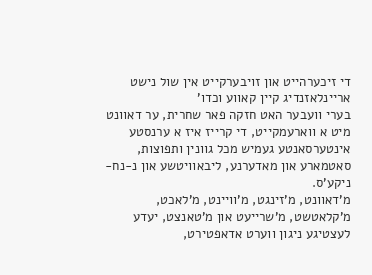די זיכערהייט און זויבערקייט אין שול נישט אריינלאזנדיג קיין קאווע וכדו'
בערי וועבער האט חזקה פאר שחרית, ער דאוונט מיט א ווארעמקייט, די קרייז איז א ערנסטע אינטערסאנטע געמיש מכל גוונין ותפוצות, סאטמארע און מאדערנע, ליבאוויטשע און נ-נח-ניקע'ס.
מ'דאוונט, מ'זינגט, מ'וויינט, מ'לאכט, מ'קלאטשט, מ'שרייעט און מ'טאנצט, יעדע לעצטיגע ניגון ווערט אדאפטירט,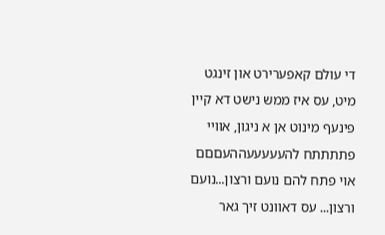די עולם קאפערירט און זינגט מיט, עס איז ממש נישט דא קיין פינעף מינוט אן א ניגון, אוויי פתתתתח להעעעעעההעםםם אוי פתח להם נועם ורצון...נועם ורצון... עס דאוונט זיך גאר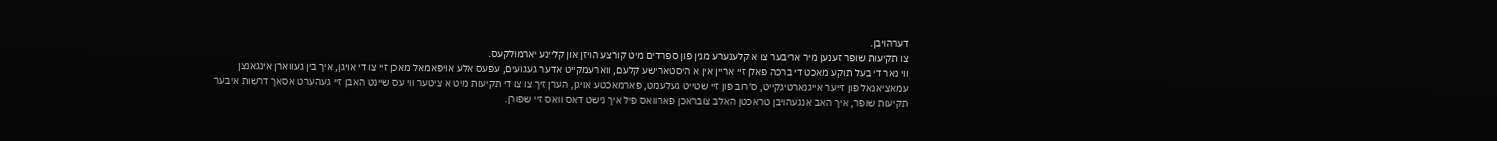דערהויבן.
צו תקיעות שופר זענען מיר אריבער צו א קלענערע מנין פון ספרדים מיט קורצע הויזן און קליינע יארמולקעס.
ווי נאר די בעל תוקע מאכט די ברכה פאלן זיי אריין אין א היסטארישע קלעם, ווארעמקייט אדער געגועים, עפעס אלע אויפאמאל מאכן זיי צו די אויגן, איך בין געווארן אינגאנצן עמאציאנאל פון זייער אייגנארטיגקייט, ס'רוב פון זיי שטייט געלעמט, פארמאכטע אויגן, הערן זיך צו צו די תקיעות מיט א ציטער ווי עס שיינט האבן זיי געהערט אסאך דרשות איבער תקיעות שופר, איך האב אנגעהויבן טראכטן האלב צובראכן פארוואס פיל איך נישט דאס וואס זיי שפורן.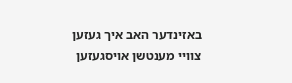באזינדער האב איך געזען צוויי מענטשן אויסגעזען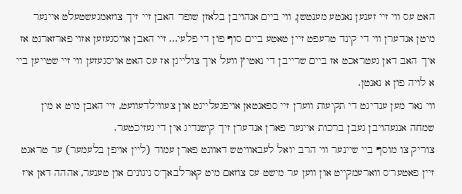האט עס ווי זיי זענען נאנטע מענטשן, ווי ביים אנהויבן בלאזן שופר האבן זיי זיך צוזאמגעשטעלט איינער מיטן אנדערן ווי די קינד טרעפט זיין טאטע ביים סוף פון די פלעי... זיי האבן אויסגעזען אזוי פארזארגט אז איך האב דאן געטראכט אז ביים שרייבן די נאטיץ וועל איך צולייגן אז עס האט אויסגעזען ווי זיי שטייען ביי א לויה פון א נאנטן.
ווי נאר מען ענדיגט די תקיעות ווערן זיי ספאנטאן אויפגעלייגט און צעווילדעוועט, זיי האבן מיט א מין שמחה אנגעהויבן געבן ברכות איינער פארן אנדערן זיך קישנדיג אין די געזיכטער.
צוריק צו מוסף ביי שיינער ווי הרב יואל לעבאוויטש דאוונט פארן עמוד (ליין אויפן בלעמער) ער טראגט זיין פאטער'ס ווארעמקייט און ווען ער מישט עס צוזאם מיט קארלבאך'ס ניגונים און טענער, אההה דאן איז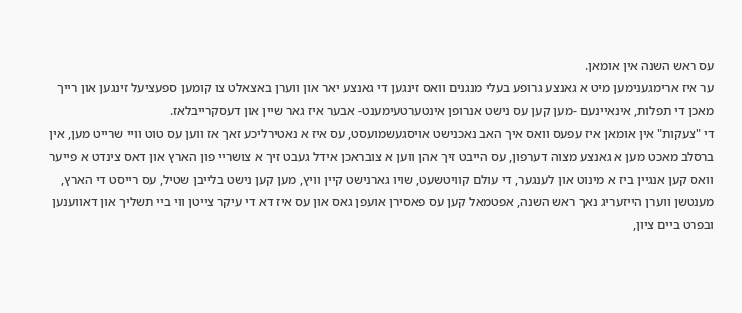עס ראש השנה אין אומאן.
ער איז ארימגענימען מיט א גאנצע גרופע בעלי מנגנים וואס זינגען די גאנצע יאר און ווערן באצאלט צו קומען ספעציעל זינגען און רייך מאכן די תפלות, אינאיינעם -מען קען עס נישט אנרופן אינטערטעימענט- אבער איז גאר שיין און דעסקרייבלאז.
די "צעקות" אין אומאן איז עפעס וואס איך האב נאכנישט אויסגעשמועסט, עס איז א נאטירליכע זאך אז ווען עס טוט וויי שרייט מען, אין ברסלב מאכט מען א גאנצע מצוה דערפון, עס הייבט זיך אהן ווען א צובראכן אידל געבט זיך א צושריי פון הארץ און דאס צינדט א פייער וואס קען אנגיין ביז א מינוט און לענגער, די עולם קוויטשעט, שויו גארנישט קיין וויץ, מען קען נישט בלייבן שטיל, עס רייסט די הארץ, מענטשן ווערן הייזעריג נאך ראש השנה, אפטמאל קען עס פאסירן אועפן גאס און עס איז דא די עיקר צייטן ווי ביי תשליך און דאווענען ובפרט ביים ציון,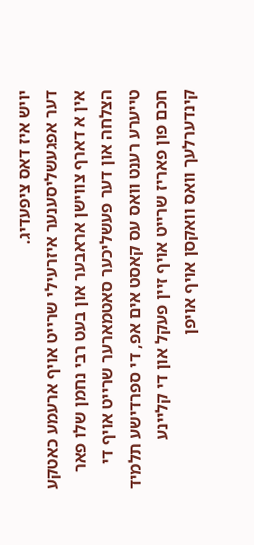יויש איז דאס ציפעדיג.
דער אפגעשליסענער איזרעילי שרייט אויף ארעמע כאטקע אין א דארף צווישן אראבער און בעט רבי נחמן שלו פאר הצלחה און דער פעשליכער סאטמארער שרייט אויף די טייערע רענט וואס עס קאסט אים אפ, די ספרדישע תלמיד חכם פון פאריז שרייט אויף זיין פעקל און די קליינע קינדערלעך וואס וואקסן אויף אויפן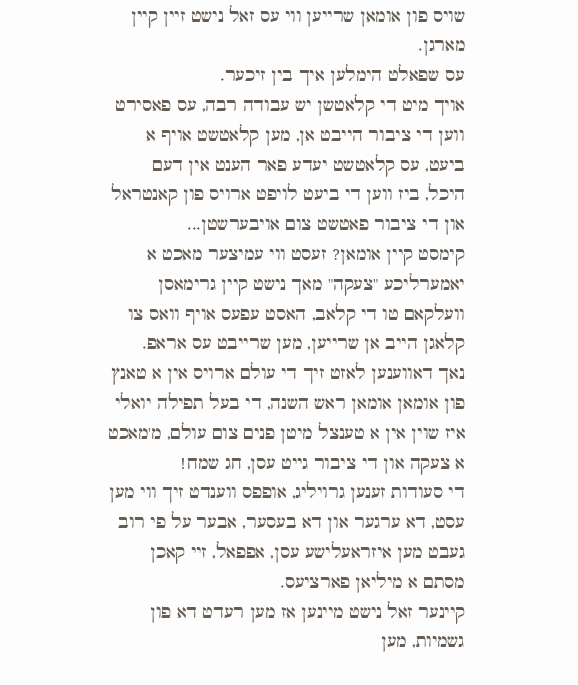שויס פון אומאן שרייען ווי עס זאל נישט זיין קיין מארגן.
עס שפאלט הימלען איך בין זיכער.
אויך מיט די קלאטשן יש עבודה רבה, עס פאסירט ווען די ציבור הייבט אן, מען קלאטשט אויף א ביעט, עס קלאטשט יעדע פאר הענט אין דעם היכל, ביז ווען די ביעט לויפט ארויס פון קאנטראל און די ציבור פאטשט צום אויבערשטן...
קימסט קיין אומאן? זעסט ווי עמיצער מאכט א יאמערליכע "צעקה" מאך נישט קיין גרימאסן וועלקאם טו די קלאב, האסט עפעס אויף וואס צו קלאגן הייב אן שרייען, מען שרייבט עס אראפ.
נאך דאווענען לאזט זיך די עולם ארויס אין א טאנץ פון אומאן אומאן ראש השנה, די בעל תפילה יואלי איז שוין אין א טענצל מיטן פנים צום עולם, מ'מאכט א צעקה און די ציבור גייט עסן, חג שמח!
די סעודות זענען גרויליג, אופפס ווענדט זיך ווי מען עסט, דא ערגער און דא בעסער, אבער על פי רוב געבט מען איזראעלישע עסן, אפפאל, זיי קאכן מסתם א מיליאן פארציעס.
קיינער זאל נישט מיינען אז מען רעדט דא פון גשמיות, מען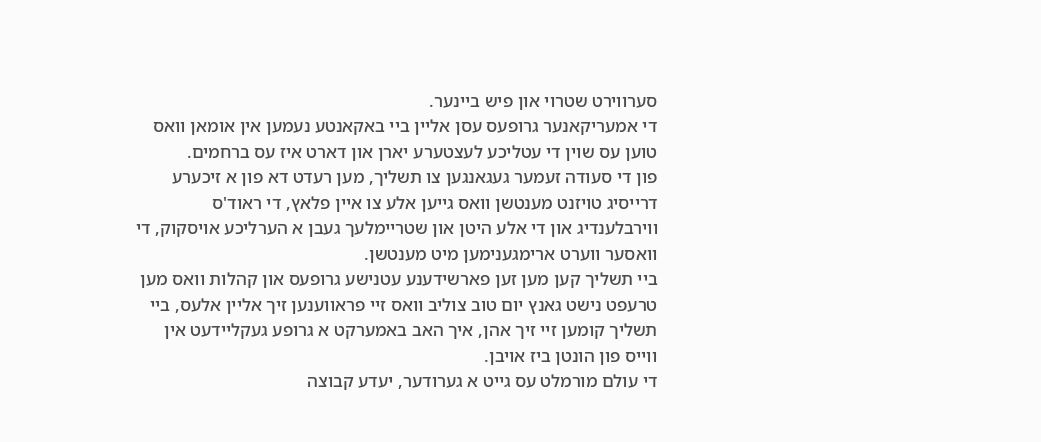סערווירט שטרוי און פיש ביינער.
די אמעריקאנער גרופעס עסן אליין ביי באקאנטע נעמען אין אומאן וואס טוען עס שוין די עטליכע לעצטערע יארן און דארט איז עס ברחמים.
פון די סעודה זעמער געגאנגען צו תשליך, מען רעדט דא פון א זיכערע דרייסיג טויזנט מענטשן וואס גייען אלע צו איין פלאץ, די ראוד'ס ווירבלענדיג און די אלע היטן און שטריימלעך געבן א הערליכע אויסקוק, די וואסער ווערט ארימגענימען מיט מענטשן.
ביי תשליך קען מען זען פארשידענע עטנישע גרופעס און קהלות וואס מען טרעפט נישט גאנץ יום טוב צוליב וואס זיי פראווענען זיך אליין אלעס, ביי תשליך קומען זיי זיך אהן, איך האב באמערקט א גרופע געקליידעט אין ווייס פון הונטן ביז אויבן.
די עולם מורמלט עס גייט א גערודער, יעדע קבוצה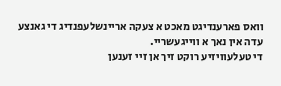וואס פארענדיגט מאכט א צעקה אריינשלעפנדיג די גאנצע עדה אין נאך א ווייגעשריי.
די טעלעוויזיע רוקט זיך אן זיי זענען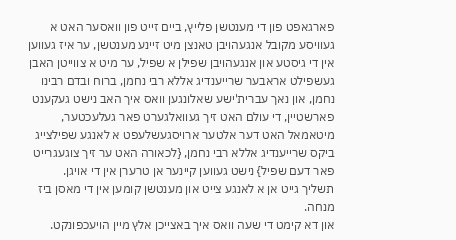פארגאפט פון די מענטשן פלייץ, ביים זייט פון וואסער האט א געוויסע מקובל אנגעהויבן טאנצן מיט זיינע מענטשן, ער איז געווען אין די גיסטע און אנגעהויבן שפילן א שפיל, ער מיט א צווייטן האבן געשפילט אראבער שרייענדיג אללא רבי נחמן, ברוח ובדם רבינו נחמן, און נאך עברית'ישע שאלונגען וואס איך האב נישט געקענט פארשטיין, די עולם האט זיך געוואלגערט פאר געלעכטער, מיטאמאל האט דער אלטער ארויסגעשלעפט א לאנגע שפילצייג ביקס שרייענדיג אללא רבי נחמן, {לכאורה האט ער זיך צוגעגרייט פאר דעם שפיל} נישט געווען קיינער אן טרערן אין די אויגן.
תשליך גייט אן א לאנגע צייט און מענטשן קומען אין די מאסן ביז מנחה.
און דא קימט די שעה וואס איך באצייכן אלץ מיין הויעכפונקט.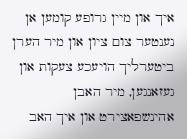איך און מיין גרופע קומען אן נענטער צום ציון און מיר הערן ביטערליך הויעכע צעקות און געזאנגען, מיר האבן אהינשפאצירט און איך האב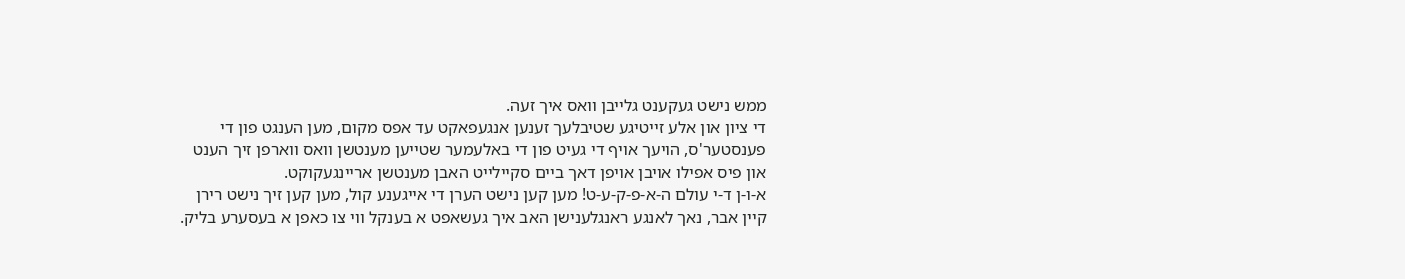ממש נישט געקענט גלייבן וואס איך זעה.
די ציון און אלע זייטיגע שטיבלעך זענען אנגעפאקט עד אפס מקום, מען הענגט פון די פענסטער'ס, הויעך אויף די געיט פון די באלעמער שטייען מענטשן וואס ווארפן זיך הענט און פיס אפילו אויבן אויפן דאך ביים סקיילייט האבן מענטשן אריינגעקוקט.
א-ו-ן ד-י עולם ה-א-פ-ק-ע-ט! מען קען נישט הערן די אייגענע קול, מען קען זיך נישט רירן קיין אבר, נאך לאנגע ראנגלענישן האב איך געשאפט א בענקל ווי צו כאפן א בעסערע בליק.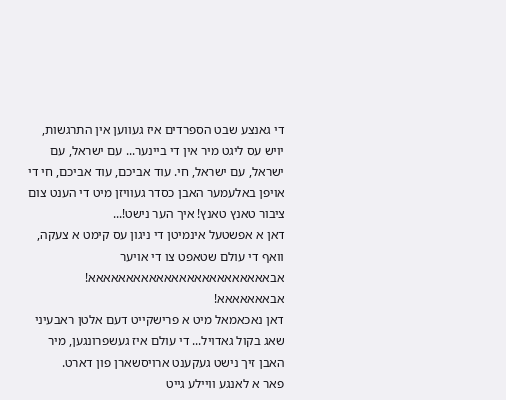די גאנצע שבט הספרדים איז געווען אין התרגשות, יויש עס ליגט מיר אין די ביינער... עם ישראל, עם ישראל, עם ישראל, חי. עוד אביכם, עוד אביכם, חי די אויפן באלעמער האבן כסדר געוויזן מיט די הענט צום ציבור טאנץ טאנץ! איך הער נישט!...
דאן א אפשטעל אינמיטן די ניגון עס קימט א צעקה, וואף די עולם שטאפט צו די אויער אבאאאאאאאאאאאאאאאאאאאאאאאא! אבאאאאאאא!
דאן נאכאמאל מיט א פרישקייט דעם אלטן ראבעיני שאג בקול גאדויל... די עולם איז געשפרונגען, מיר האבן זיך נישט געקענט ארויסשארן פון דארט.
פאר א לאנגע וויילע גייט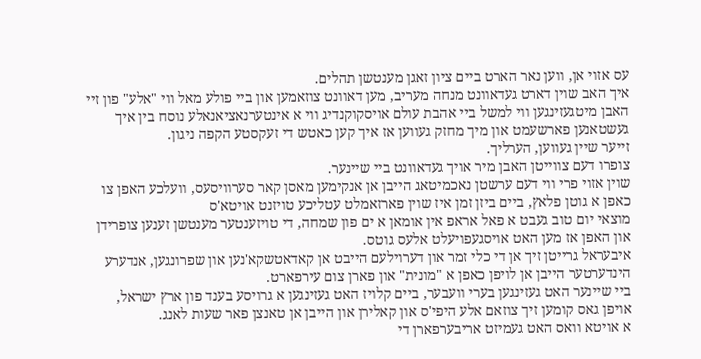עס אזוי אן, ווען נאר הארט ביים ציון זאגן מענטשן תהלים.
איך האב שוין דארט געדאוונט מנחה מעריב, מען דאוונט צוזאמען און ביי פולע מאל ווי "אלע" פון זיי האבן מיטגעזינגען ווי למשל ביי אהבת עולם אויסקוקנדיג ווי א אינטערנאציאנאלע נוסח בין איך געשטאנען פארשעמט און מיך מחזק געווען אז איך קען כאטש די זעקסטע הקפה ניגון.
זייער שיין געווען, הערליך.
צופרו דעם צווייטן האבן מיר אויך געדאוונט ביי שיינער.
שוין אזוי פרי ווי דעם ערשטן נאכמיטאג הייבן אן אנקימען מאסן קאר סערוויסעס, וועלכע האפן צו כאפן א גוטן פלאץ, ביים ביזן זמן איז שוין פארזאמלט עטליכע טויזנט אויטא'ס
מוצאי יום טוב געבט א פאל אראפ אין אומאן א ים פון שמחה, די טויזענטער מענטשן זענען צופרידן און האפן אז מען האט אויסגעפויעלט אלעס גוטס.
איבעראל גרייטן זיך אן די כלי זמר און דערוילעם הייבט אן קאדאטשקא'נען און שפרונגען, אנדערע הינדערטער הייבן אן לויפן כאפן א "מונית" און פארן צום עירפארט.
ביי שיינער האט געזינגען בערי וועבער, ביים קלויז האט געזינגען א גרויסע בענד פון ארץ ישראל, אויפן גאס קומען זיך צוזאם אלע היפי'ס און קאלירן און הייבן אן טאנצן פאר שעות לאנג.
א אויטא וואס האט געמיזט אריבערפארן די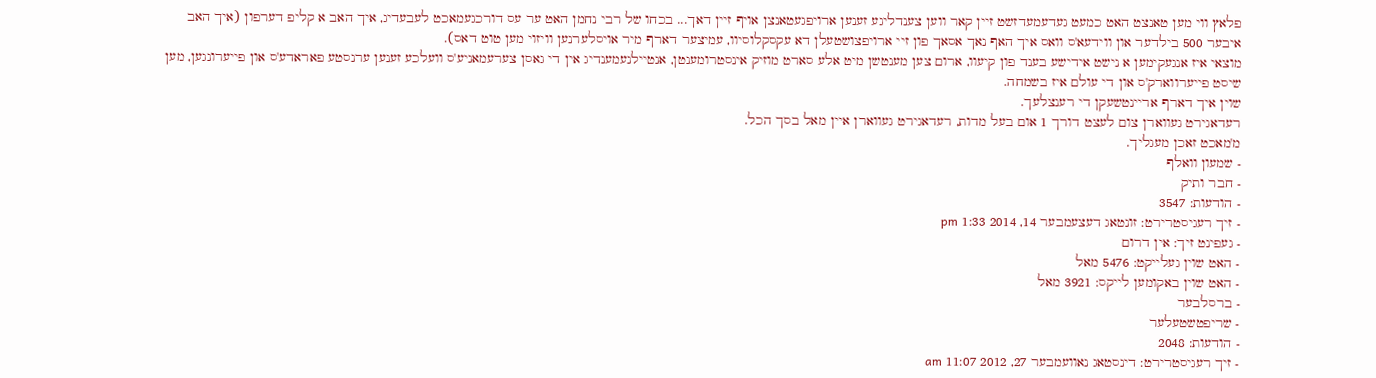פלאץ ווי מען טאנצט האט כמעט געדעמעדזשט זיין קאר ווען צענדליגע זענען ארויפגעטאנצן אויף זיין דאך... בכחו של רבי נחמן האט ער עס דורכגעמאכט לעבעדיג, איך האב א קליפ דערפון (איך האב איבער 500 בילדער און ווידעא'ס וואס איך האף נאך אסאך פון זיי ארויפצושטעלן דא עקסקלוסיוו, עמיצער דארף מיר אויסלערנען וויזוי מען טוט דאס).
מוצאי איז אנגעקימען א נישט אידישע בענד פון קיעוו, ארום צען מענטשן מיט אלע סארט מוזיק אינסטרומענטן, אנטיילנעמענדיג אין די גאסן צערעמאניע'ס וועלכע זענען ערנסטע פאראדע'ס און פייערונגען, מען שיסט פייערווארק'ס און די עולם איז בשמחה.
שוין איך דארף אריינטשעקן די רענצלעך.
רעדאגירט געווארן צום לעצט דורך 1 אום בעל מדות, רעדאגירט געווארן איין מאל בסך הכל.
מ'מאכט זאכן מעגליך.
- שמעון וואלף
- חבר ותיק
- הודעות: 3547
- זיך רעגיסטרירט: זונטאג דעצעמבער 14, 2014 1:33 pm
- געפינט זיך: אין דרום
- האט שוין געלייקט: 5476 מאל
- האט שוין באקומען לייקס: 3921 מאל
- ברסלבער
- שריפטשטעלער
- הודעות: 2048
- זיך רעגיסטרירט: דינסטאג נאוועמבער 27, 2012 11:07 am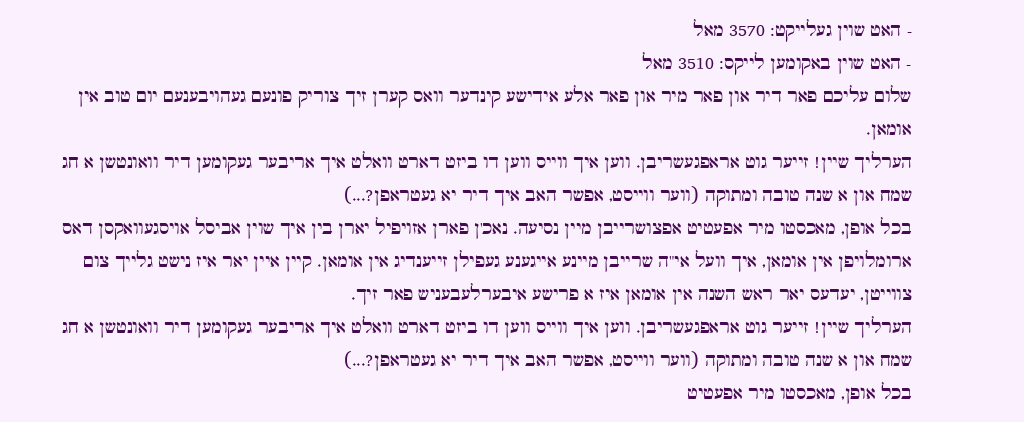- האט שוין געלייקט: 3570 מאל
- האט שוין באקומען לייקס: 3510 מאל
שלום עליכם פאר דיר און פאר מיר און פאר אלע אידישע קינדער וואס קערן זיך צוריק פונעם געהויבענעם יום טוב אין אומאן.
הערליך שיין! זייער גוט אראפגעשריבן. ווען איך ווייס ווען דו ביזט דארט וואלט איך אריבער געקומען דיר וואונטשן א חג שמח און א שנה טובה ומתוקה (ווער ווייסט, אפשר האב איך דיר יא געטראפן?...)
בכל אופן, מאכסטו מיר אפעטיט אפצושרייבן מיין נסיעה. נאכ'ן פארן אזויפיל יארן בין איך שוין אביסל אויסגעוואקסן דאס ארומלויפן אין אומאן, איך וועל אי"ה שרייבן מיינע אייגענע געפילן זייענדיג אין אומאן. קיין איין יאר איז נישט גלייך צום צווייטן, יעדעס יאר ראש השנה אין אומאן איז א פרישע איבערלעבעניש פאר זיך.
הערליך שיין! זייער גוט אראפגעשריבן. ווען איך ווייס ווען דו ביזט דארט וואלט איך אריבער געקומען דיר וואונטשן א חג שמח און א שנה טובה ומתוקה (ווער ווייסט, אפשר האב איך דיר יא געטראפן?...)
בכל אופן, מאכסטו מיר אפעטיט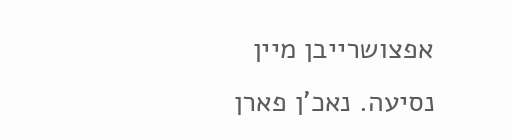אפצושרייבן מיין נסיעה. נאכ'ן פארן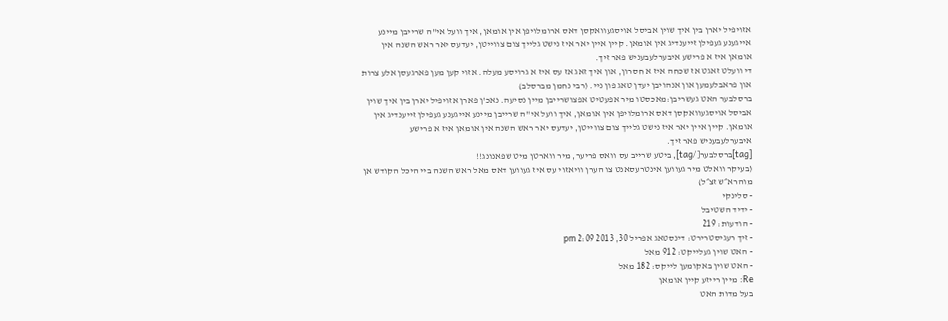אזויפיל יארן בין איך שוין אביסל אויסגעוואקסן דאס ארומלויפן אין אומאן, איך וועל אי"ה שרייבן מיינע אייגענע געפילן זייענדיג אין אומאן. קיין איין יאר איז נישט גלייך צום צווייטן, יעדעס יאר ראש השנה אין אומאן איז א פרישע איבערלעבעניש פאר זיך.
די וועלט זאגט אז שכחה איז א חסרון, און איך זאג אז עס איז א גרויסע מעלה. אזוי קען מען פארגעסן אלע צרות און פראבלעמען און אנהויבן יעדן טאג פון ניי. (רבי נחמן מברסלב)
ברסלבער האט געשריבן:מאכסטו מיר אפעטיט אפצושרייבן מיין נסיעה. נאכ'ן פארן אזויפיל יארן בין איך שוין אביסל אויסגעוואקסן דאס ארומלויפן אין אומאן, איך וועל אי"ה שרייבן מיינע אייגענע געפילן זייענדיג אין אומאן. קיין איין יאר איז נישט גלייך צום צווייטן, יעדעס יאר ראש השנה אין אומאן איז א פרישע איבערלעבעניש פאר זיך.
[tag]ברסלבער[/tag], ביטע שרייב עס וואס פריער, מיר ווארטן מיט שפאנונג!!
(בעיקר וואלט מיר געווען אינטרעסאנט צו הערן וויאזוי עס איז געווען דאס מאל ראש השנה ביי היכל הקודש אן מוהרא״ש זצ״ל)
- סלינקי
- ידיד השטיבל
- הודעות: 219
- זיך רעגיסטרירט: דינסטאג אפריל 30, 2013 2:09 pm
- האט שוין געלייקט: 912 מאל
- האט שוין באקומען לייקס: 182 מאל
Re: מיין רייזע קיין אומאן
בעל מדות האט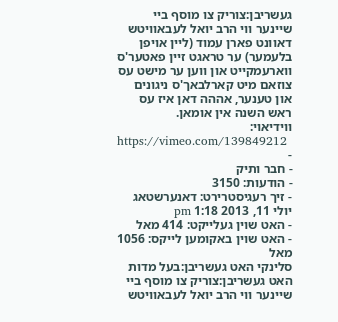געשריבן:צוריק צו מוסף ביי שיינער ווי הרב יואל לעבאוויטש דאוונט פארן עמוד (ליין אויפן בלעמער) ער טראגט זיין פאטער'ס ווארעמקייט און ווען ער מישט עס צוזאם מיט קארלבאך'ס ניגונים און טענער, אההה דאן איז עס ראש השנה אין אומאן.
ווידיאוי:
https://vimeo.com/139849212
-
- חבר ותיק
- הודעות: 3150
- זיך רעגיסטרירט: דאנערשטאג יולי 11, 2013 1:18 pm
- האט שוין געלייקט: 414 מאל
- האט שוין באקומען לייקס: 1056 מאל
סלינקי האט געשריבן:בעל מדות האט געשריבן:צוריק צו מוסף ביי שיינער ווי הרב יואל לעבאוויטש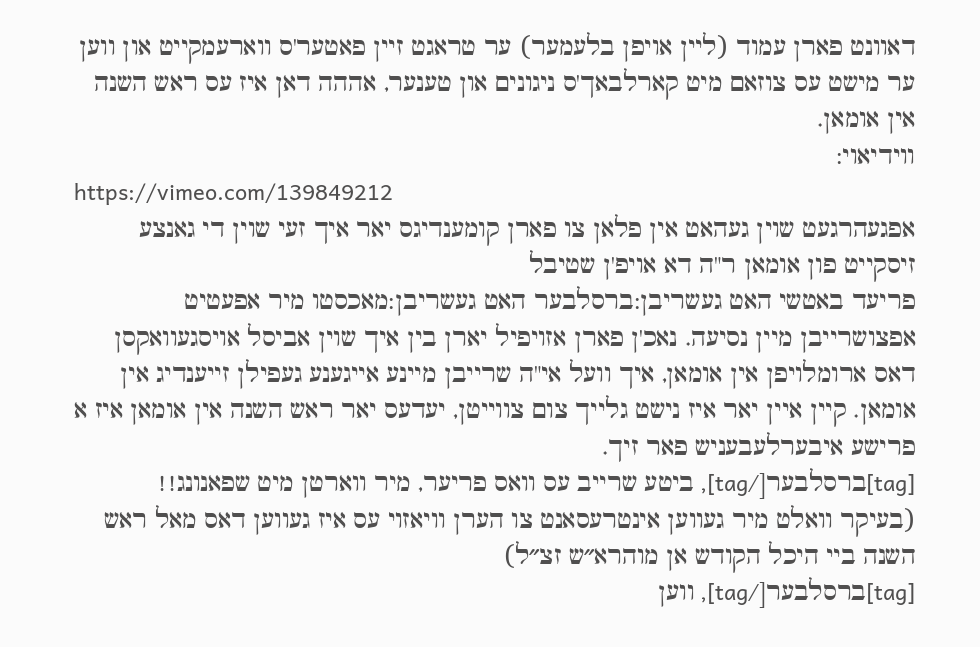דאוונט פארן עמוד (ליין אויפן בלעמער) ער טראגט זיין פאטער'ס ווארעמקייט און ווען ער מישט עס צוזאם מיט קארלבאך'ס ניגונים און טענער, אההה דאן איז עס ראש השנה אין אומאן.
ווידיאוי:
https://vimeo.com/139849212
אפגעהרגעט שוין געהאט אין פלאן צו פארן קומענדיגס יאר איך זעי שוין די גאנצע זיסקייט פון אומאן ר"ה דא אויפ'ן שטיבל
פריעד באטשי האט געשריבן:ברסלבער האט געשריבן:מאכסטו מיר אפעטיט אפצושרייבן מיין נסיעה. נאכ'ן פארן אזויפיל יארן בין איך שוין אביסל אויסגעוואקסן דאס ארומלויפן אין אומאן, איך וועל אי"ה שרייבן מיינע אייגענע געפילן זייענדיג אין אומאן. קיין איין יאר איז נישט גלייך צום צווייטן, יעדעס יאר ראש השנה אין אומאן איז א פרישע איבערלעבעניש פאר זיך.
[tag]ברסלבער[/tag], ביטע שרייב עס וואס פריער, מיר ווארטן מיט שפאנונג!!
(בעיקר וואלט מיר געווען אינטרעסאנט צו הערן וויאזוי עס איז געווען דאס מאל ראש השנה ביי היכל הקודש אן מוהרא״ש זצ״ל)
[tag]ברסלבער[/tag], ווען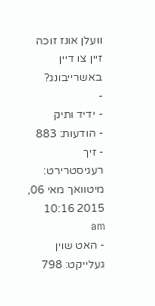וועלן אונז זוכה זיין צו דיין באשרייבונג?
-
- ידיד ותיק
- הודעות: 883
- זיך רעגיסטרירט: מיטוואך מאי 06, 2015 10:16 am
- האט שוין געלייקט: 798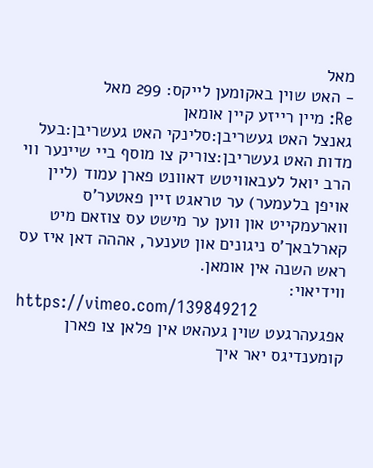מאל
- האט שוין באקומען לייקס: 299 מאל
Re: מיין רייזע קיין אומאן
גאנצל האט געשריבן:סלינקי האט געשריבן:בעל מדות האט געשריבן:צוריק צו מוסף ביי שיינער ווי הרב יואל לעבאוויטש דאוונט פארן עמוד (ליין אויפן בלעמער) ער טראגט זיין פאטער'ס ווארעמקייט און ווען ער מישט עס צוזאם מיט קארלבאך'ס ניגונים און טענער, אההה דאן איז עס ראש השנה אין אומאן.
ווידיאוי:
https://vimeo.com/139849212
אפגעהרגעט שוין געהאט אין פלאן צו פארן קומענדיגס יאר איך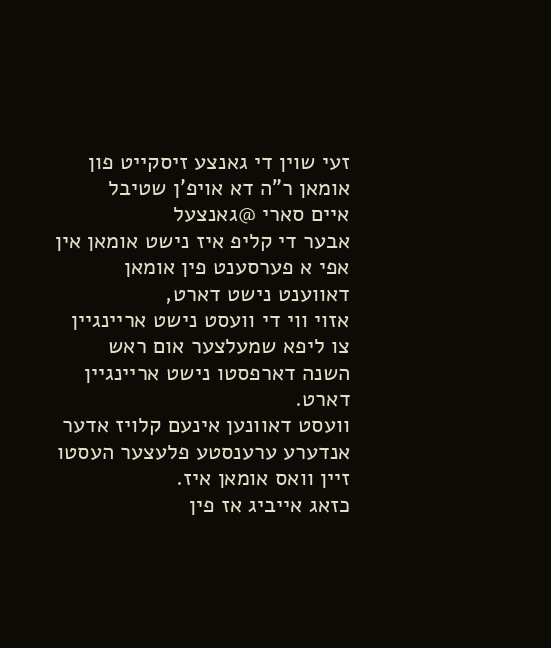זעי שוין די גאנצע זיסקייט פון אומאן ר"ה דא אויפ'ן שטיבל
איים סארי @גאנצעל
אבער די קליפ איז נישט אומאן אין אפי א פערסענט פין אומאן דאווענט נישט דארט,
אזוי ווי די וועסט נישט אריינגיין צו ליפא שמעלצער אום ראש השנה דארפסטו נישט אריינגיין דארט.
וועסט דאוונען אינעם קלויז אדער אנדערע ערענסטע פלעצער העסטו זיין וואס אומאן איז.
כזאג אייביג אז פין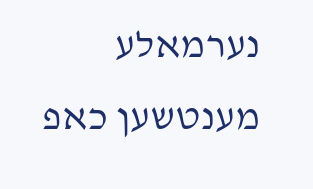נערמאלע מענטשען כאפ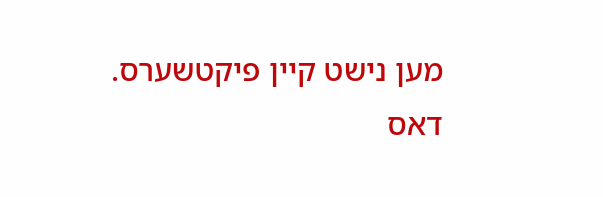מען נישט קיין פיקטשערס.
דאס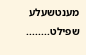מענטשעלע שפילט........